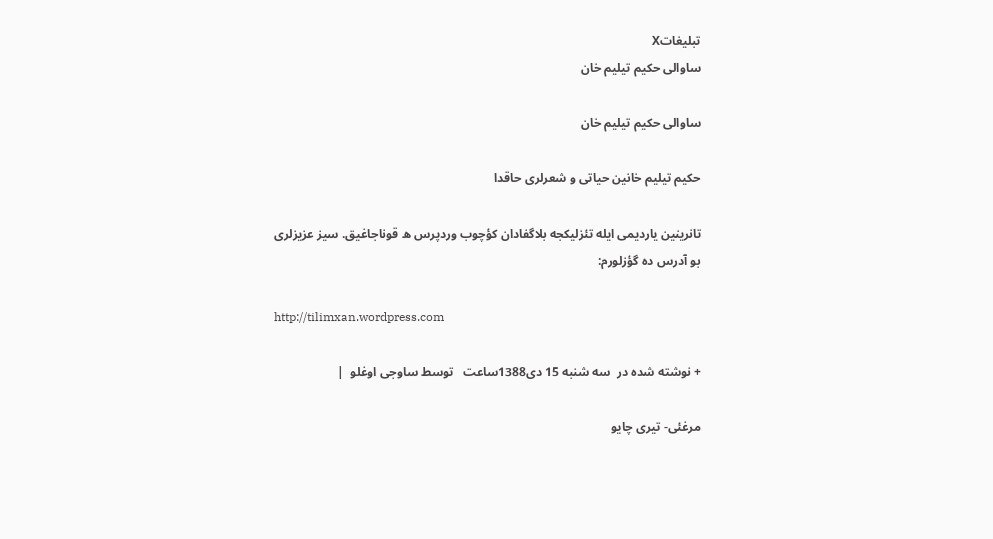تبليغاتX
ساوالی حکیم تیلیم خان

ساوالی حکیم تیلیم خان

حکیم تیلیم خانین حیاتی و شعرلری حاقدا

تانرینین یاردیمی ایله تئزلیکجه بلاگفادان کؤچوب وردپرس ه قوناجاغیق. سیز عزیزلری بو آدرس ده گؤزلورم:

http://tilimxan.wordpress.com

+ نوشته شده در  سه شنبه 15 دی1388ساعت   توسط ساوجی اوغلو  |

مرغئی- تیری چایو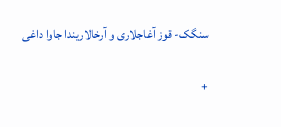سنگک- قوز آغاجلاری و آرخالاریندا جاوا داغی

+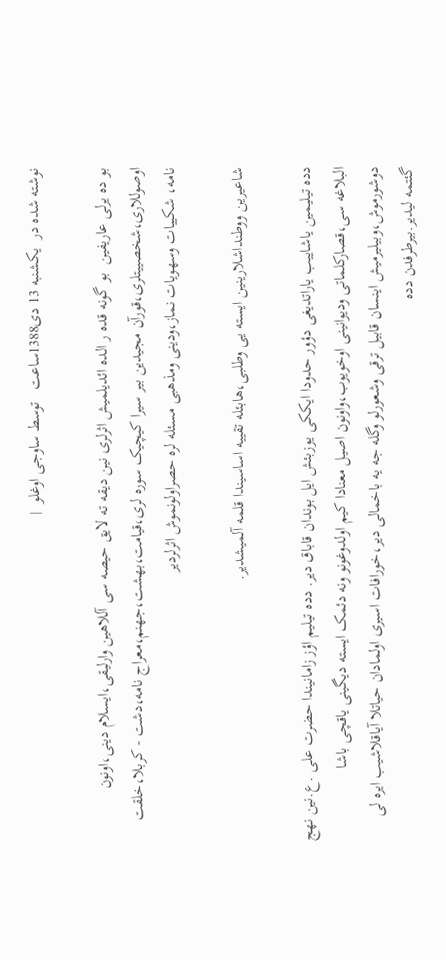نوشته شده در  یکشنبه 13 دی1388ساعت   توسط ساوجی اوغلو  |

بو ده یرلی عاریفین  بو گونه قده ر الده ائدیلمیش اثرلری نین دیقه ته لایق حیصه سی آللاهین وارلیقی،ایسلام دینی،اونون اوصوللاری،شخصییتلری،قورآن مجیدین بیر سیرا کیچیک سوره لری،قیامت،بهشت،جهنم،معراج نامه،دشت - کربلا،خلقت نامه، شکییات وسهویات نماز،ودینی ومذهبی مسئله لره حصراولونموش اثرلردیر

شاعیرین ووطنداشلارینین ایسته یی وطلبی،هابئله تقییه اساسیندا قلمه آلمیشدیر.

دده تیلیمین یاشاییب یاراتدیغی دؤور حدودا ایککی یوزبئش ایل بوندان قاباق دیر. دده تیلیم اؤز زامانیندا حضرت علی .ع.نین نهج البلاغه سی،قصارکلماتی ودیوانینی اوخویوب،واونون اصیل معنادا کیم اولدوغونو ونه دئمک ایسته دیگینی یاقچی باشا دوشورموش،وبیلیرمیش اینسان قابیل ترقی وشعورلو وگله جه یه باخمالی دیر،خورافات اسیری اولمادان حیاتلا آیاقلاشیب ایره لی گئتمه لیدیر.بیرطرفدن دده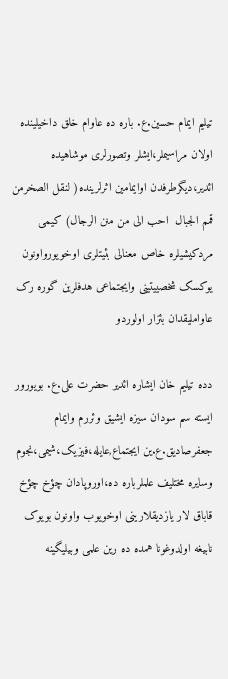تیلیم ایمام حسین.ع. باره ده عاوام خلق داخیلینده اولان مراسیملر،ایشلر وتصورلری موشاهیده ائدیر،دیگرطرفدن اوایمامین اثرلرینده( لنقل الصخرمن قمم الجبال  احب الی من منن الرجال) کیمی مردکیشیلره خاص معنالی بئیتلری اوخویورواونون یوکسک شخصییتینی وایجتماعی هدفلرین گوره رک عاواملیقدان بئزار اولوردو

دده تیلیم خان ایشاره ائدیر حضرت علی.ع. بویورور ایسته سم سودان سیزه ایشیق وئررم وایمام جعفرصادیق.ع.ین ایجتماع,عایله،فیزیک،شیمی،نجوم وسایره مختلیف علملرباره ده،اوروپادان چؤخ چؤخ قاباق لار یازدیقلارینی اوخویوب واونون بویوک نابیغه اولدوغونا همده ده رین علمی وبیلیگینه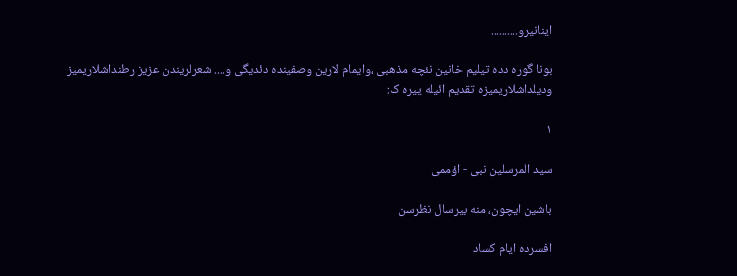اینانیرو..........

بونا گوره دده تیلیم خانین نئچه مذهبی ،وایمام لارین وصفینده دئدیگی و.... شعرلریندن عزیز رطنداشلاریمیز ودیلداشلاریمیزه تقدیم ائیله ییره ک:

۱

سید المرسلین نبی - اؤممی

باشین ایچون، منه بیرسال نظرسن

افسرده ایام کساد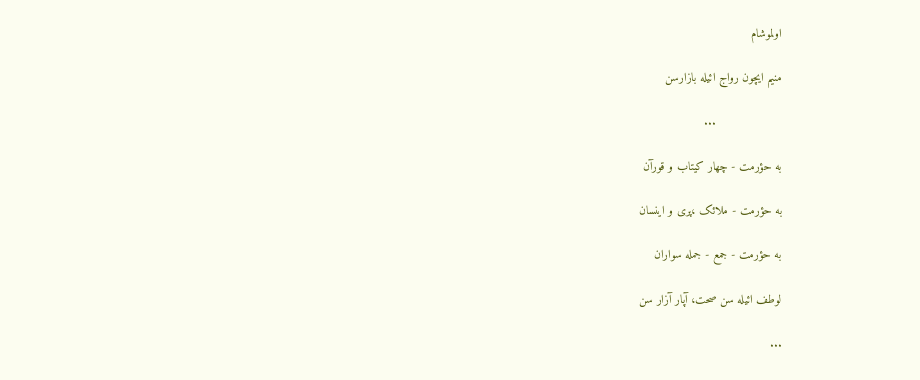اولموشام

منیم ایچون رواج ائیله بازارسن

                   ...

به حؤرمت - چهار کیتاب و قورآن

به حؤرمت - ملائک ،پری و اینسان

به حؤرمت - جمع - جمله سواران

لوطف ائیله سن صحت، آپار آزار سن

...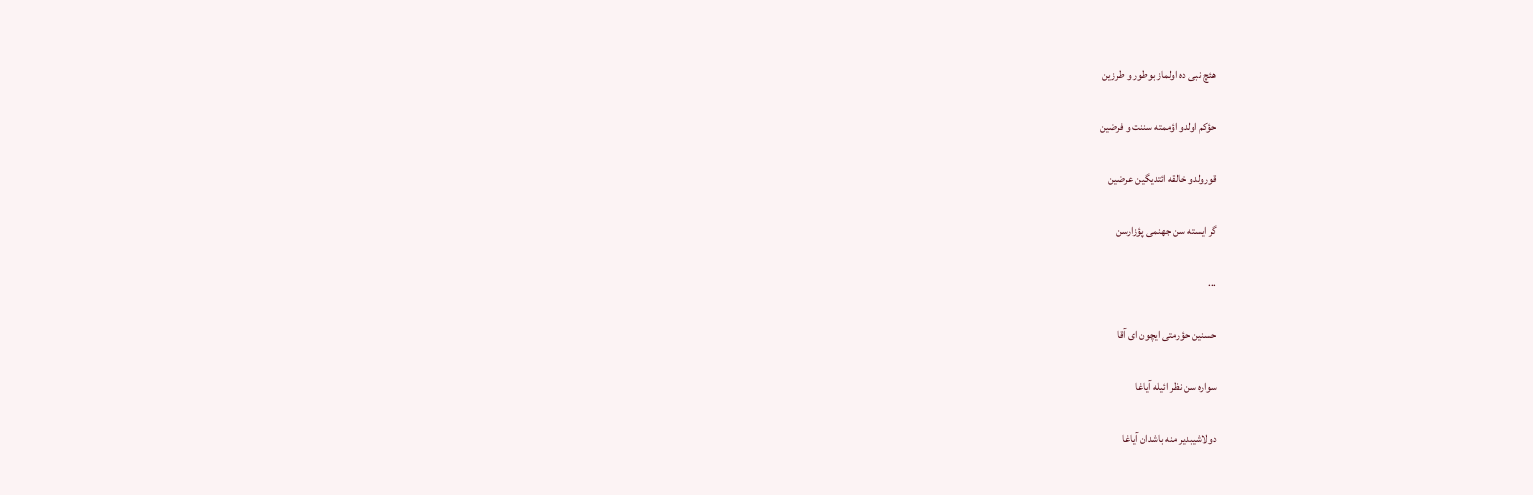هئچ نبی ده اولماز بوطور و طرزین

حؤکم اولدو اؤممته سننت و فرضین

قورولدو خالقه ائتدیگین عرضین

گر ایسته سن جهنمی پؤزارسن

...

حسنین حؤرمتی ایچون ای آقا

سواره سن نظر ائیله آیاغا

دولاشیبدیر منه باشدان آیاغا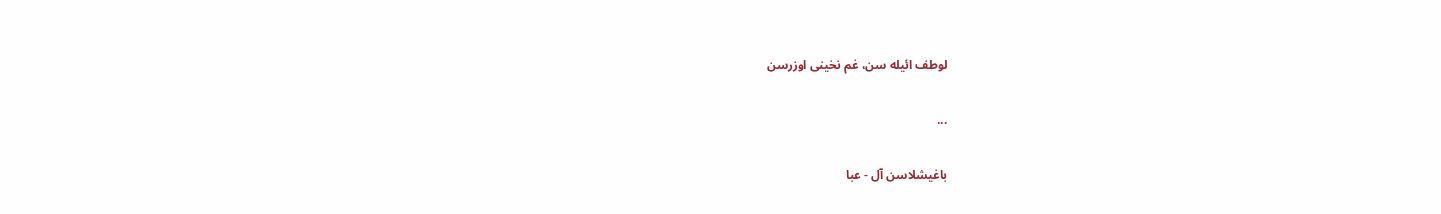لوطف ائیله سن، غم نخینی اوزرسن

...

باغیشلاسن آل - عبا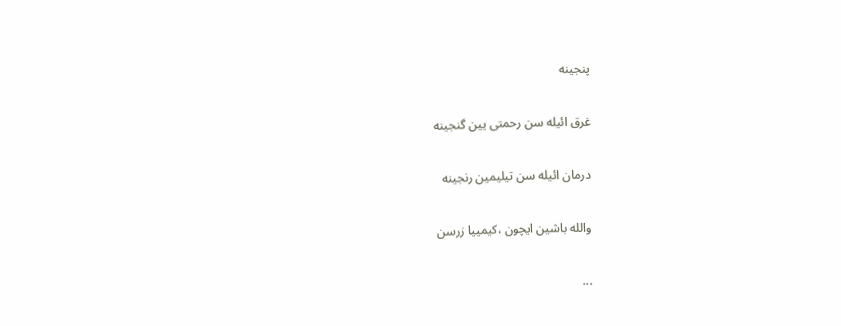پنجینه

غرق ائیله سن رحمتی یین گنجینه

درمان ائیله سن تیلیمین رنجینه

والله باشین ایچون ،کیمییا زرسن

...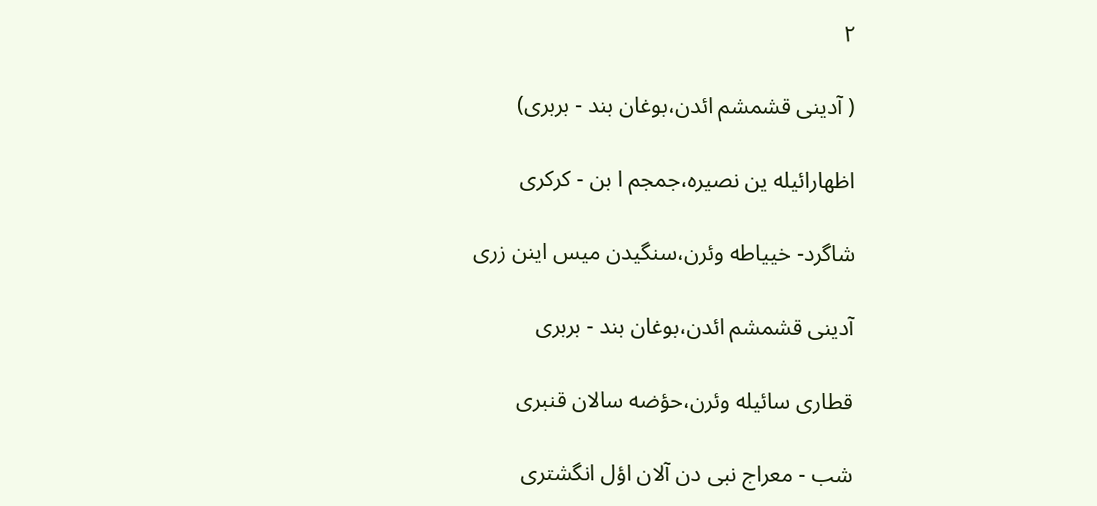۲

( آدینی قشمشم ائدن،بوغان بند - بربری)

اظهارائیله ین نصیره،جمجم ا بن - کرکری

شاگرد- خییاطه وئرن،سنگیدن میس اینن زری

آدینی قشمشم ائدن،بوغان بند - بربری

قطاری سائیله وئرن،حؤضه سالان قنبری

شب - معراج نبی دن آلان اؤل انگشتری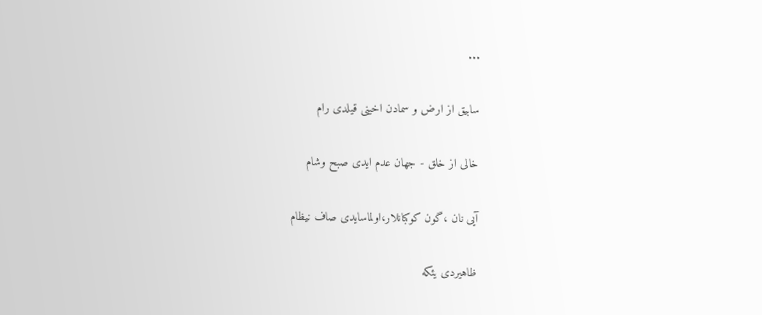...

سابیق از ارض و سمادن اخینی قیلدی رام

خالی از خلق - جهان عدم ایدی صبح وشام

آیی نان ،گون کوکبانلار،اولماسایدی صاف نیظام

ظاهیردی یئکه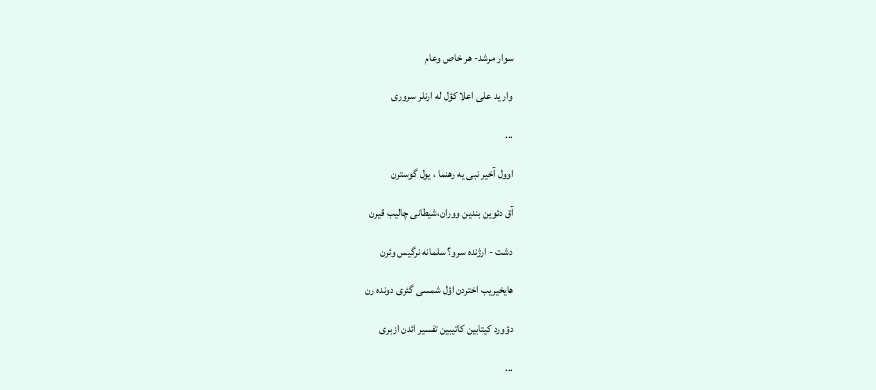سوار مرشد- هر خاص وعام

وار ید علی اعلا کؤل له ارنلر سروری

...

اوول آخیر نبی یه رهنما ، یول گوسترن

آق دئوین بندین ووران،شیطانی چالیب قیرن

دشت - ارژنده سرو؟ سلمانه نرگیس وئرن

هایخیریب اختردن اؤل شمسی گئری دونده رن

دؤورد کیتابین کاتیبین تفسیر ائدن ازبری

...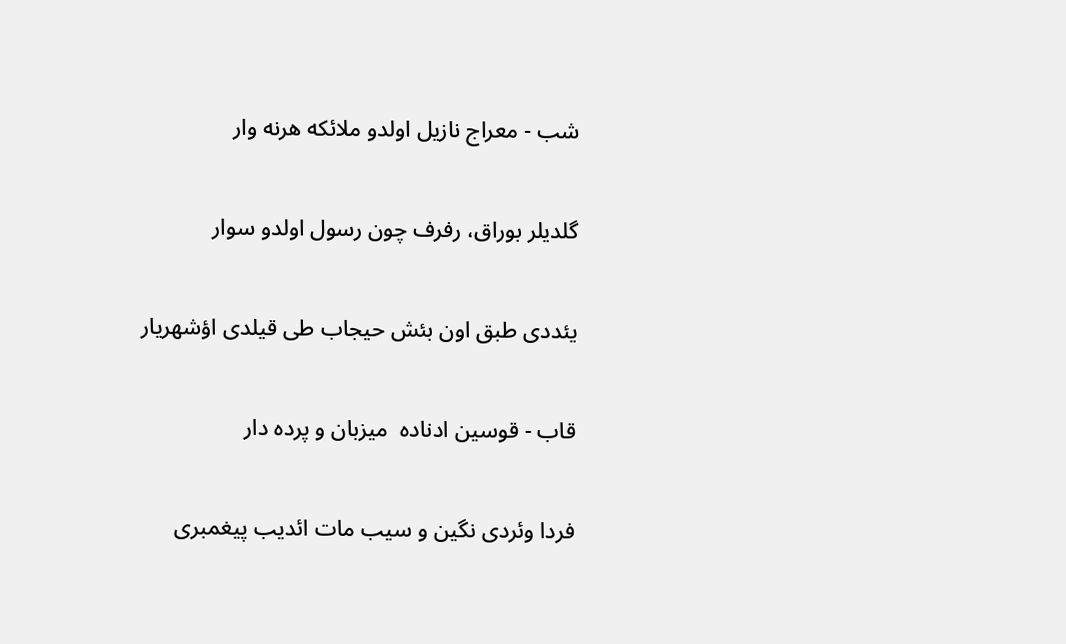شب - معراج نازیل اولدو ملائکه هرنه وار

گلدیلر بوراق، رفرف چون رسول اولدو سوار

یئددی طبق اون بئش حیجاب طی قیلدی اؤشهریار

قاب - قوسین ادناده  میزبان و پرده دار

فردا وئردی نگین و سیب مات ائدیب پیغمبری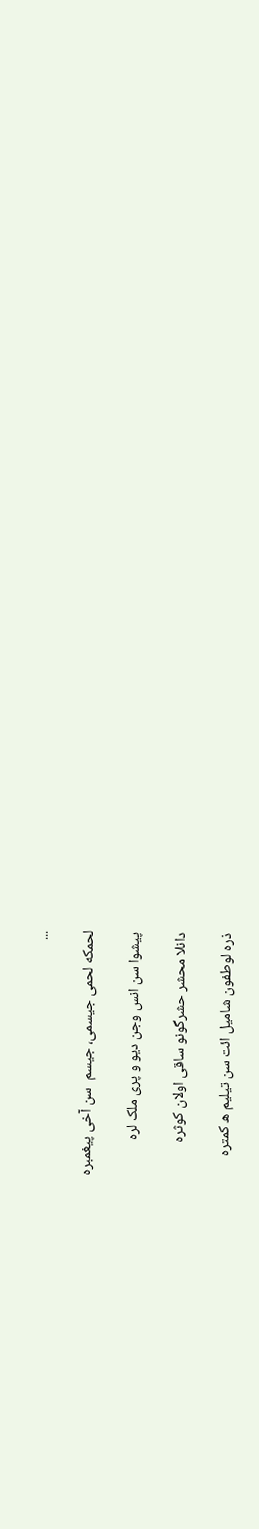...

لحمکه لحمی جیسمی، جیسم  سن آخی پیغمبره

پیشوا سن انس وجن دیو و پری ملک لره

دانلا محشر حشرگونو ساقی اولان کوثره

ذره لوطفون شامیل ائت سن تیلیم ه کمتره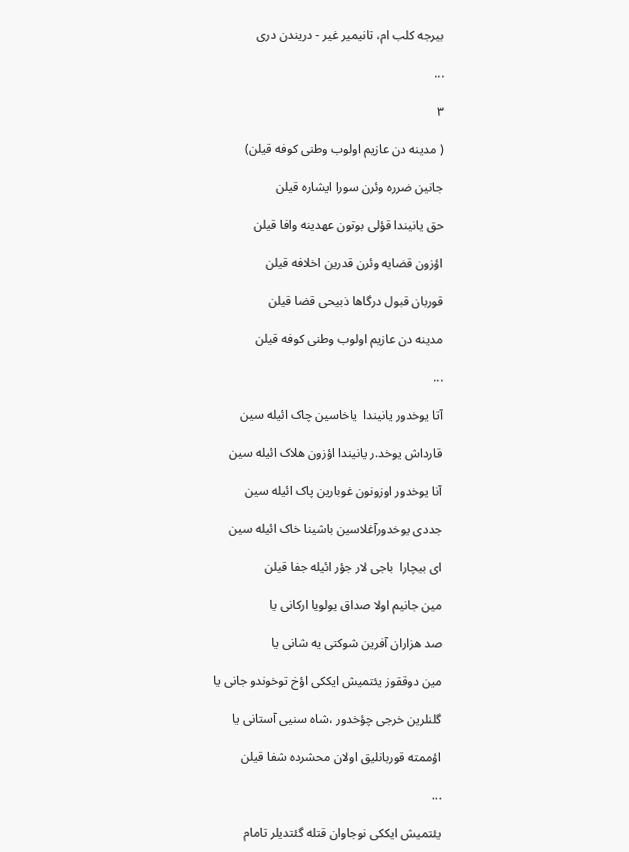بیرجه کلب ام، تانیمیر غیر - دریندن دری

...

۳

( مدینه دن عازیم اولوب وطنی کوفه قیلن)

جانین ضرره وئرن سورا ایشاره قیلن

حق یانیندا قؤلی بوتون عهدینه وافا قیلن

اؤزون قضایه وئرن قدرین اخلافه قیلن

قوربان قبول درگاها ذبیحی قضا قیلن

مدینه دن عازیم اولوب وطنی کوفه قیلن

...

آتا یوخدور یانیندا  یاخاسین چاک ائیله سین

قارداش یوخد.ر یانیندا اؤزون هلاک ائیله سین

آنا یوخدور اوزونون غوبارین پاک ائیله سین

جددی یوخدورآغلاسین باشینا خاک ائیله سین

ای بیچارا  باجی لار جؤر ائیله جفا قیلن

مین جانیم اولا صداق یولویا ارکانی یا

صد هزاران آفرین شوکتی یه شانی یا

مین دوققوز یئتمیش ایککی اؤخ توخوندو جانی یا

گلنلرین خرجی چؤخدور ،شاه سنیی آستانی یا

اؤممته قوربانلیق اولان محشرده شفا قیلن

...

یئتمیش ایککی نوجاوان قتله گئتدیلر تامام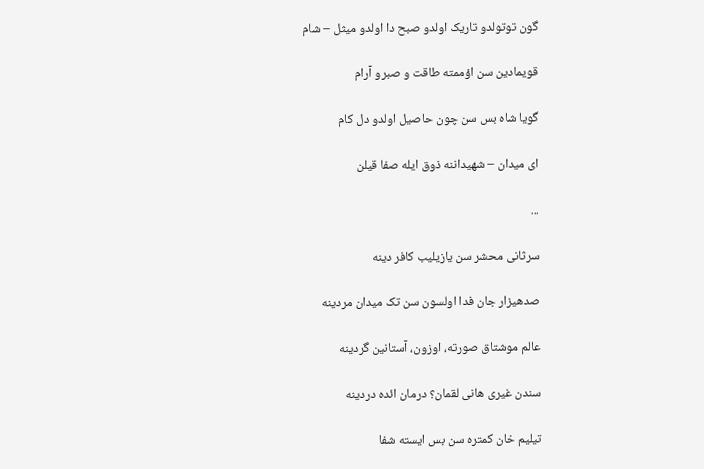گون توتولدو تاریک اولدو صبح دا اولدو میثل – شام

قویمادین سن اؤممته طاقت و صبرو آرام

گویا شاه بس سن چون حاصیل اولدو دل کام

ای میدان – شهیداننه ذوق ایله صفا قیلن

...

سرثانی محشر سن یازیلیب کافر دینه

صدهیزار جان فدا اولسون سن تک میدان مردینه

عالم موشتاق صورته، اوزون، آستانین گردینه

سندن غیری هانی لقمان؟ درمان ائده دردینه

تیلیم خان کمتره سن بس ایسته شفا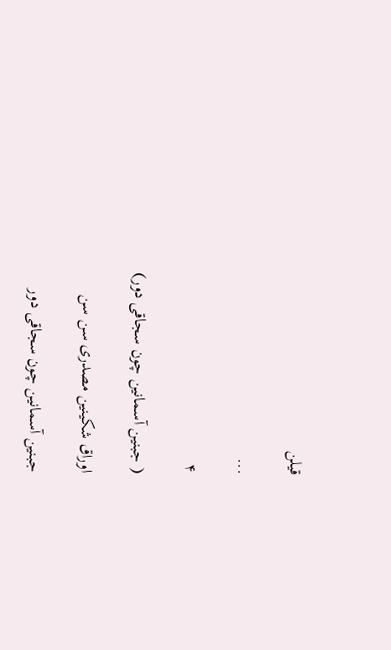قیلن

...

۴

( جبنین آسمانین چون سجاقی دور)

اوراق شکینین مصدری سن سن

جبنین آسمانین چون سجاقی دور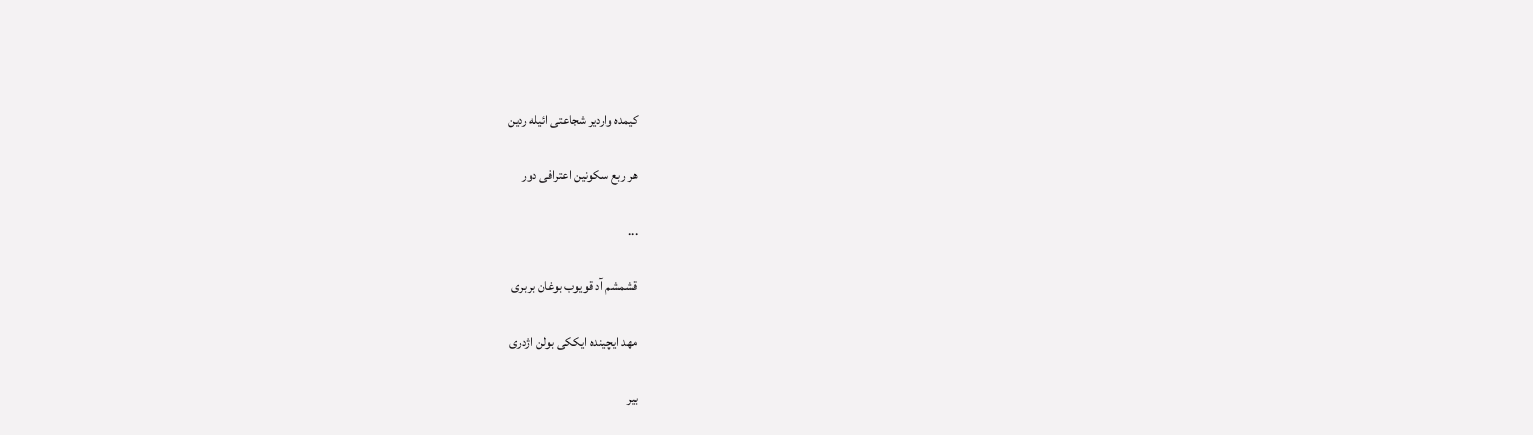کیمده واردیر شجاعتی ائیله ردین

هر ربع سکونین اعترافی دور

...

قشمشم آد قویوب بوغان بربری

مهد ایچینده ایککی بولن اژدری

بیر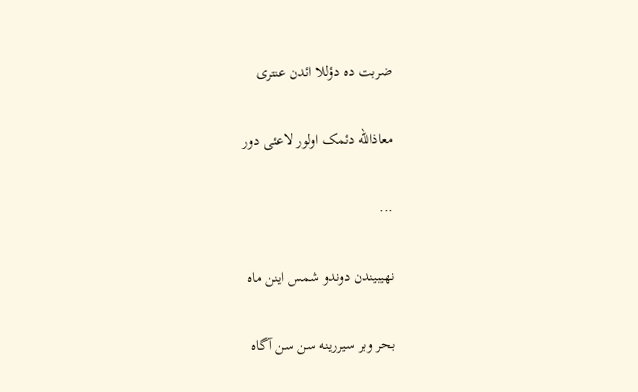ضربت ده دؤللا ائدن عنتری

معاذالله دئمک اولور لاعئی دور

...

نهیبیندن دوندو شمس اینن ماه

بحر وبر سیررینه سن سن آگاه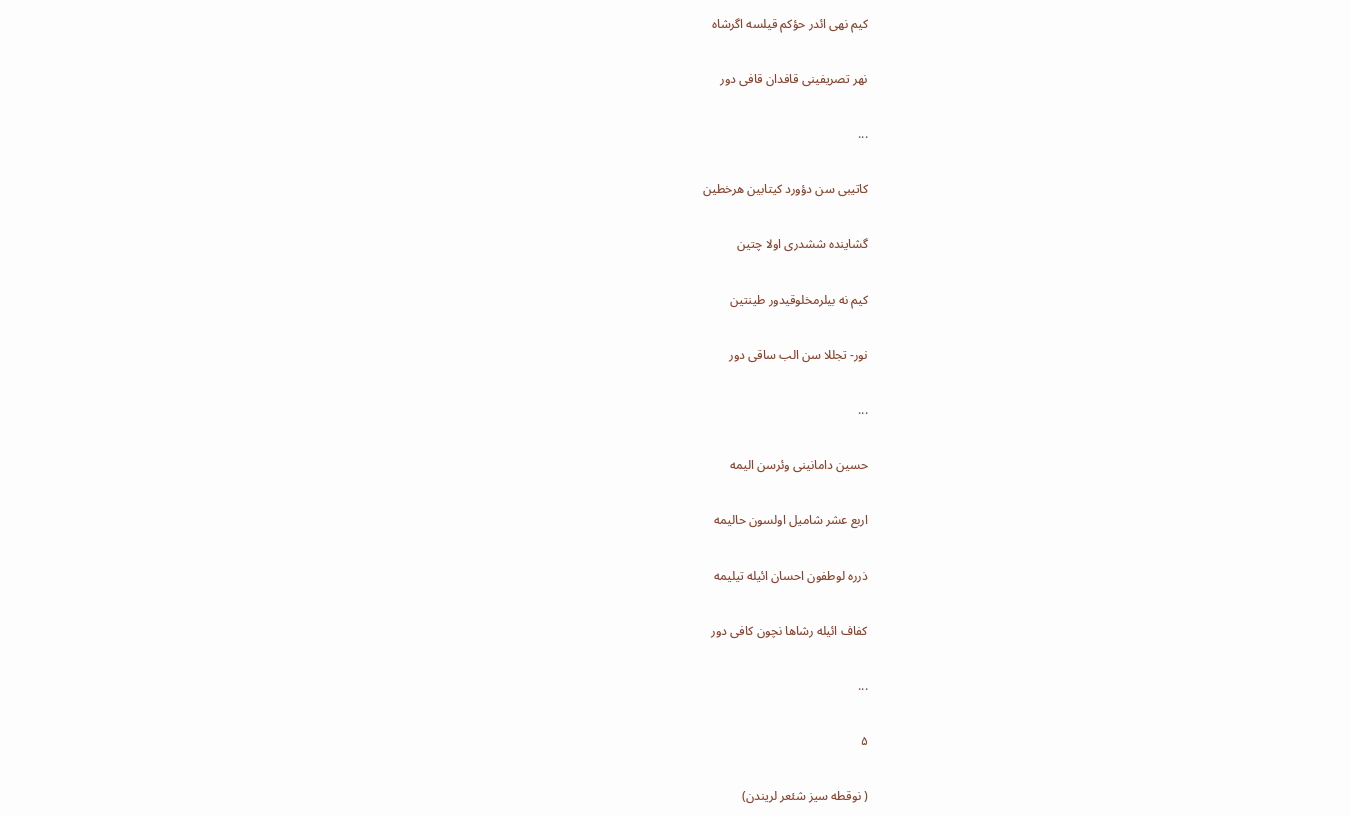کیم نهی ائدر حؤکم قیلسه اگرشاه

نهر تصریفینی قافدان قافی دور

...

کاتیبی سن دؤورد کیتابین هرخطین

گشاینده ششدری اولا چتین

کیم نه بیلرمخلوقیدور طینتین

نور- تجللا سن الب ساقی دور

...

حسین دامانینی وئرسن الیمه

اربع عشر شامیل اولسون حالیمه

ذرره لوطفون احسان ائیله تیلیمه

کفاف ائیله رشاها نچون کافی دور

...

۵

( نوقطه سیز شئعر لریندن)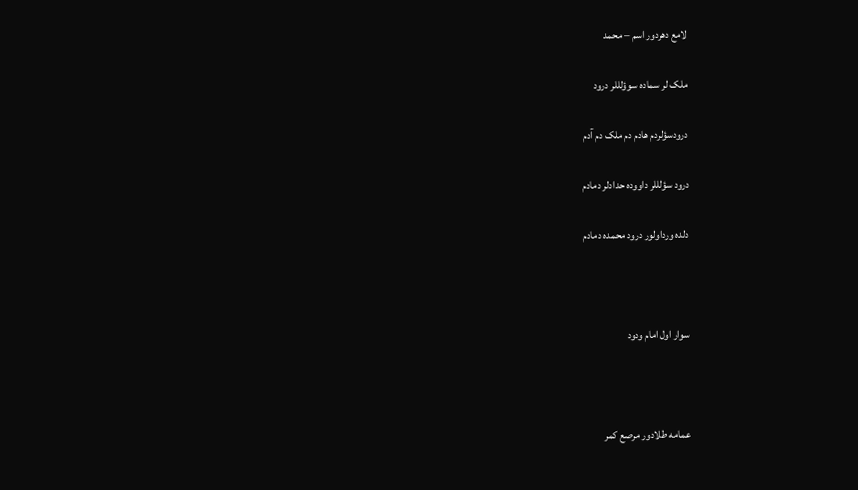لامع دهردور اسم – محمد

ملک لر سماده سوؤلللر درود

درودسؤلردم هادم دم ملک دم آدم

درود سؤلللر داووده حدادلر دمادم

دلده ورداولور درود محمده دمادم



سوار اول امام ودود



عمامه طلادور مرصع کمر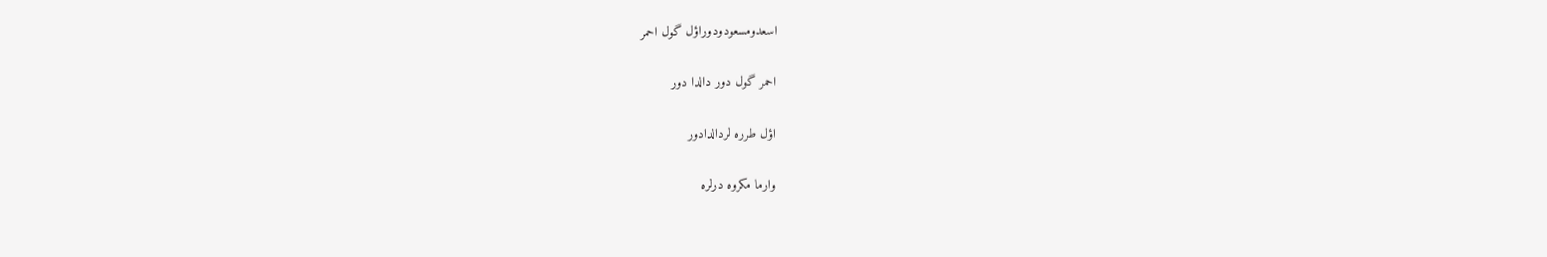اسعدومسعودودوراؤل گول احمر

احمر گول دور دالدا دور

اؤل طرره لردالدادور

وارما مکروه درلره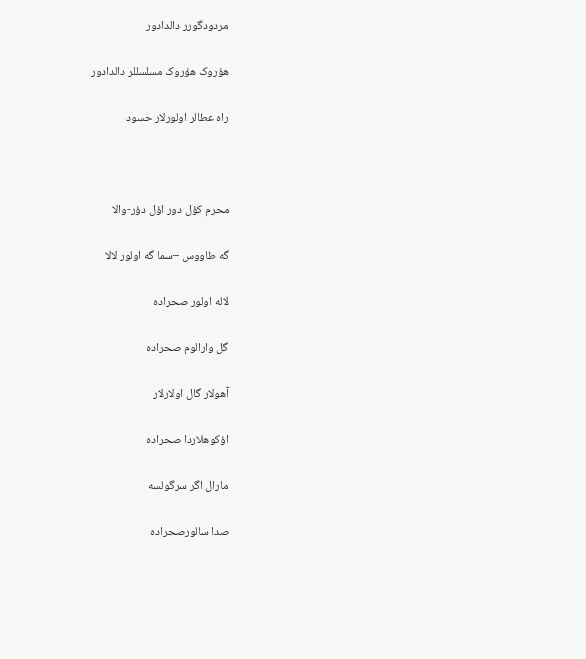مردودگورر دالدادور

هؤروک هؤروک مسلسللر دالدادور

راه عطالر اولورلار حسود



محرم کؤل دور اؤل دؤر-والا

گه طاووس –سما گه اولور لالا

لاله اولور صحراده

گل وارالوم صحراده

آهولار گال اولارلار

اؤکوهلاردا صحراده

مارال اگر سرگولسه

صدا سالورصحراده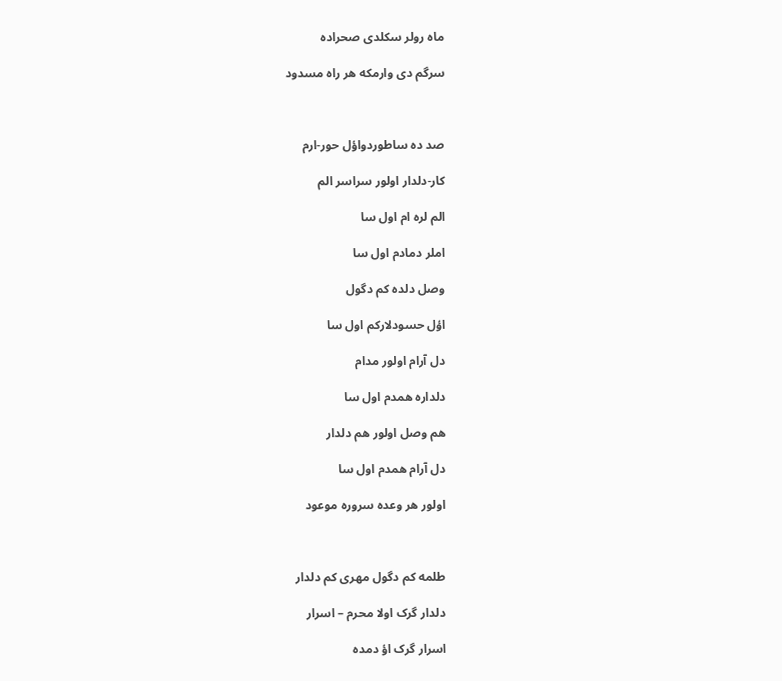ماه رولر سکلدی صحراده

سرگم دی وارمکه هر راه مسدود



صد ده ساطوردواؤل حور-ارم

کار-دلدار اولور سراسر الم

الم لره ام اول سا

املر دمادم اول سا

وصل دلده کم دگول

اؤل حسودلارکم اول سا

دل آرام اولور مدام

دلداره همدم اول سا

هم وصل اولور هم دلدار

دل آرام همدم اول سا

اولور هر وعده سروره موعود



طلمه کم دگول مهری کم دلدار

دلدار گرک اولا محرم – اسرار

اسرار گرک اؤ دمده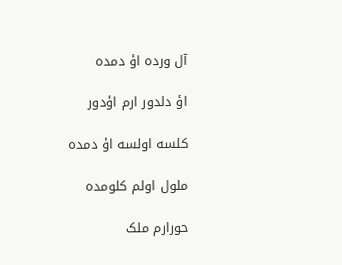آل ورده اؤ دمده

اؤ دلدور ارم اؤدور

کلسه اولسه اؤ دمده

ملول اولم کلومده

حورارم ملک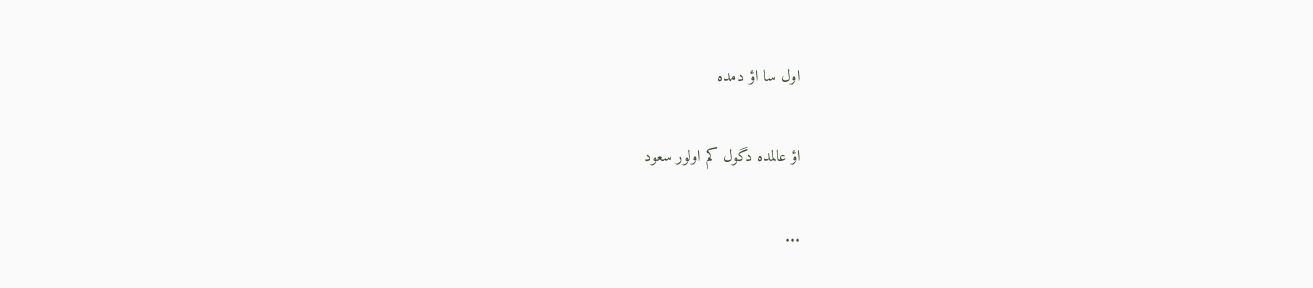اول سا اؤ دمده

اؤ عالمده دگول کم اولور سعود

...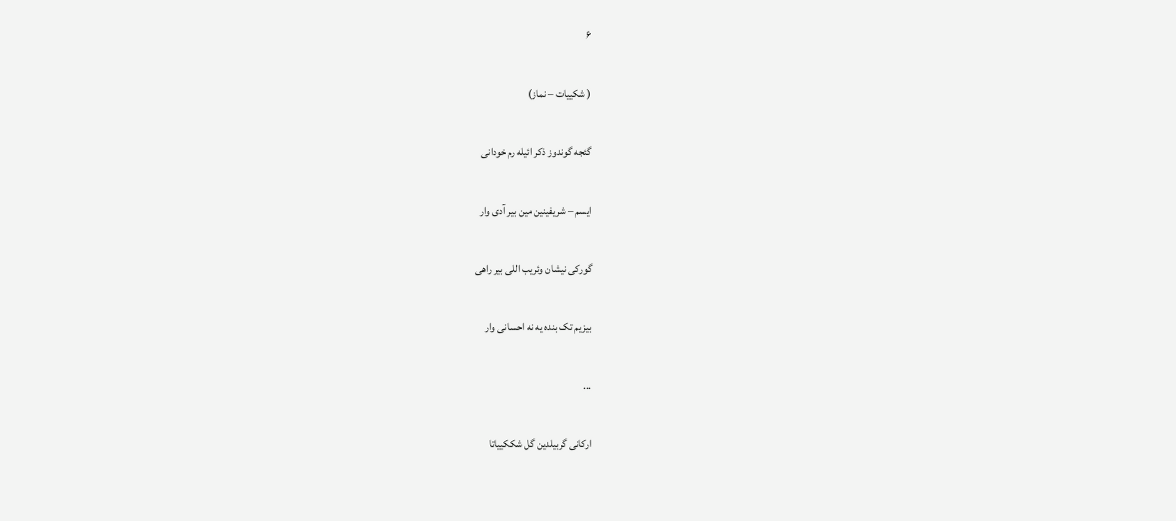۶

( شکییات – نماز)

گئجه گوندوز ذکر ائیله رم خودانی

ایسم – شریفینین مین بیر آدی وار

گورکی نیشان وئریب اللی بیر راهی

بیزیم تک بنده یه نه احسانی وار

...

ارکانی گربیلدین گل شککییاتا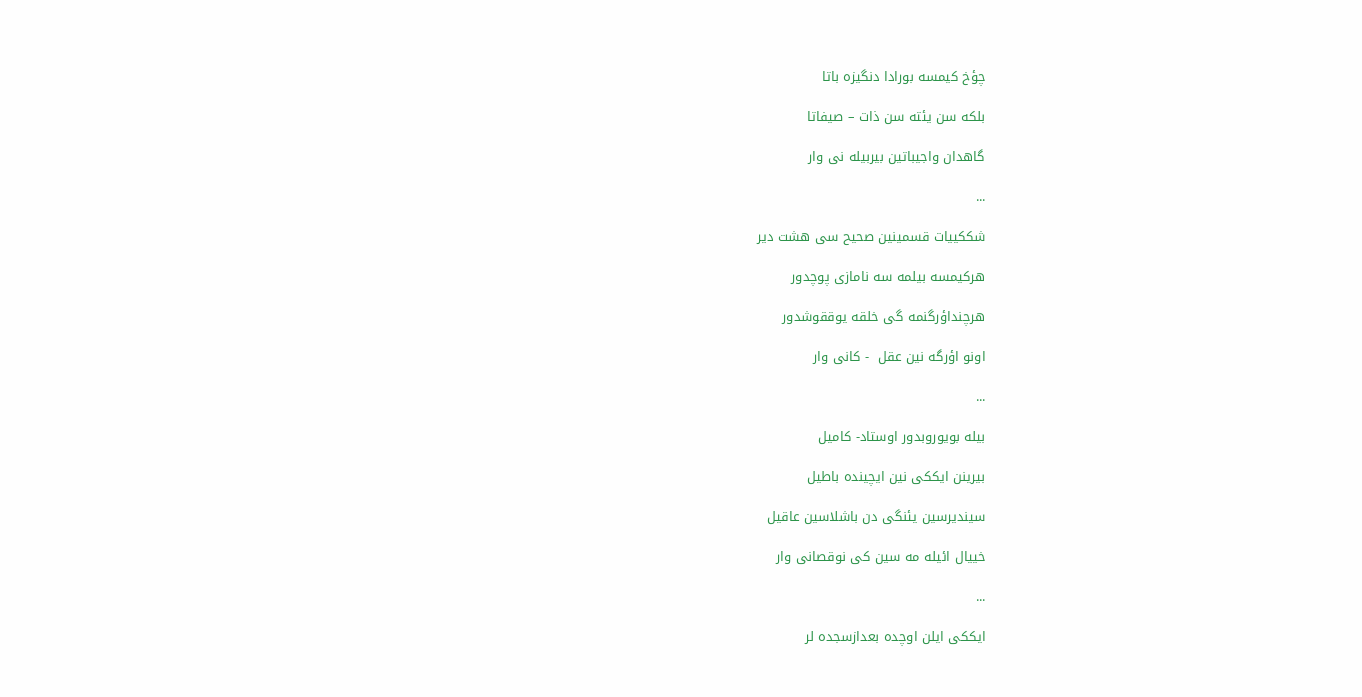چؤخ کیمسه بورادا دنگیزه باتا

بلکه سن یئته سن ذات – صیفاتا

گاهدان واجیباتین بیربیله نی وار

...

شککییات قسمینین صحیح سی هشت دیر

هرکیمسه بیلمه سه نامازی پوچدور

هرچنداؤرگنمه گی خلقه یوققوشدور

اونو اؤرگه نین عقل  - کانی وار

...

بیله بویوروبدور اوستاد- کامیل

بیرینن ایککی نین ایچینده باطیل

سیندیرسین یئنگی دن باشلاسین عاقیل

خییال ائیله مه سین کی نوقصانی وار

...

ایککی ایلن اوچده بعدازسجده لر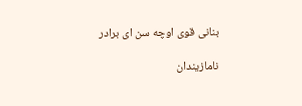بنانی قوی اوچه سن ای برادر

نامازیندان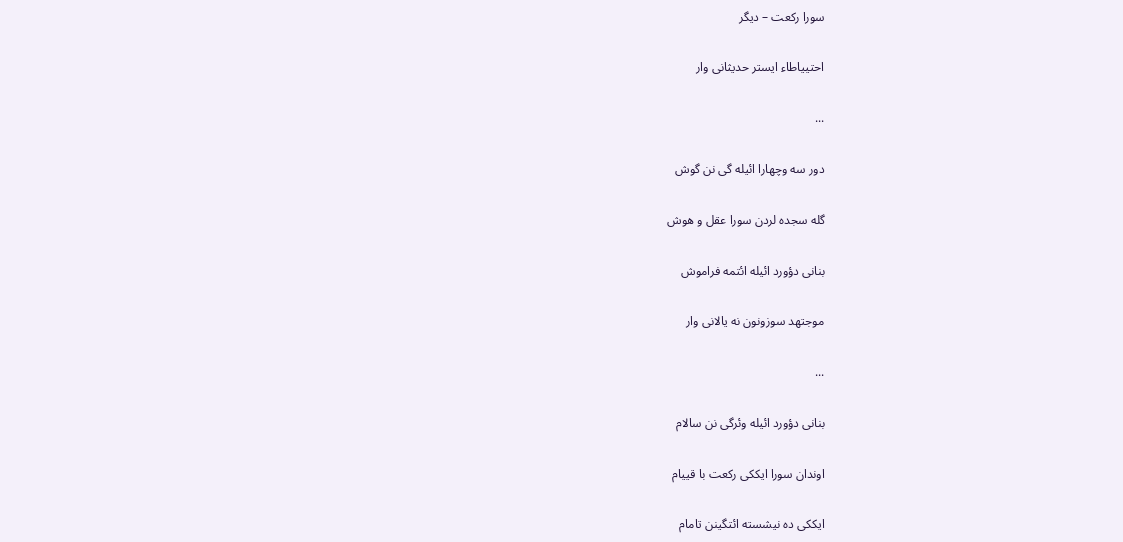سورا رکعت – دیگر

احتییاطاء ایستر حدیثانی وار

...

دور سه وچهارا ائیله گی نن گوش

گله سجده لردن سورا عقل و هوش

بنانی دؤورد ائیله ائتمه فراموش

موجتهد سوزونون نه یالانی وار

...

بنانی دؤورد ائیله وئرگی نن سالام

اوندان سورا ایککی رکعت با قییام

ایککی ده نیشسته ائتگینن تامام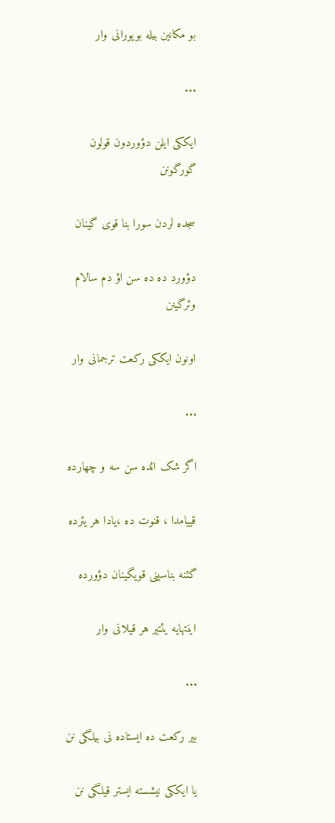بو مکانین بیله بویورانی وار

...

ایککی ایلن دؤوردون قولون گورگونن

سجده لردن سورا بنا قوی گینان

دؤورد ده ده سن اؤ دم سالام وئرگینن

اونون ایککی رکعت ترجمانی وار

...

اگر شک ائده سن سه و چهارده

قییامدا ، قنوت ده ،یادا هر یئرده

گئنه بناسینی قویگینان دؤورده

اینتهایه یئتیر هر قیلانی وار

...

بیر رکعت ده ایستاده نی بیلگی نن

یا ایککی نیشسته ایستر قیلگی نن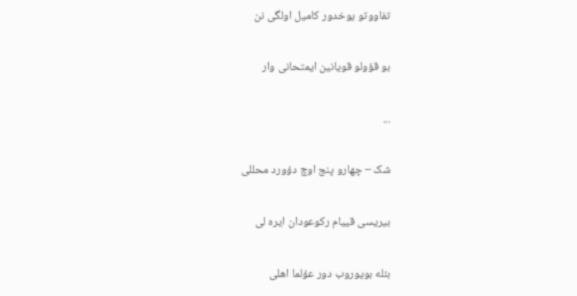تفاووتو یوخدور کامیل اولگی نن

بو قؤولو قویانین ایمتحانی وار

...

شک – چهارو پنج اوچ دؤورد محللی

بیریسی قییام رکوعودان ایره لی

بئله بویوروب دور عؤلما اهلی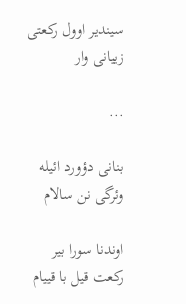سیندیر اوول رکعتی زییانی وار

...

بنانی دؤورد ائیله وئرگی نن سالام

اوندنا سورا بیر رکعت قیل با قییام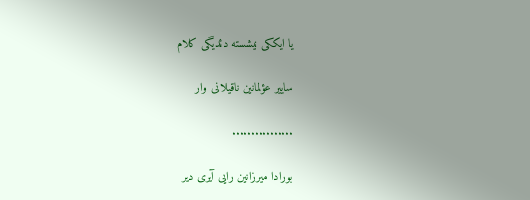یا ایککی نیشسته دئدیگی کلام

ساییر عؤلمانین ناقیلانی وار

................

بورادا میرزانین رایی آیری دیر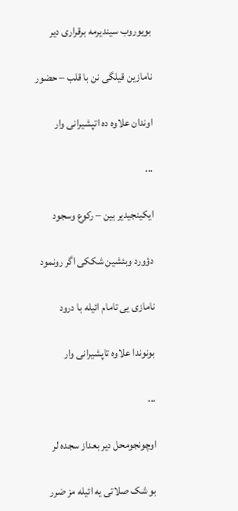بویوروب سیندیرمه برقراری دیر

نامازین قیلگی نن با قلب – حضور

اوندان علاوه ده اتپشیرانی وار

...

ایکینجیدیر بین – رکوع وسجود

دؤورد وبئشین شککی اگر رونمود

نامازی یی تامام ائیله با درود

بونوندا علاوه تاپشیرانی وار

...

اوچونجومحل دیر بعداز سجده لر

بو شک صلاتی یه ائیله مز ضرر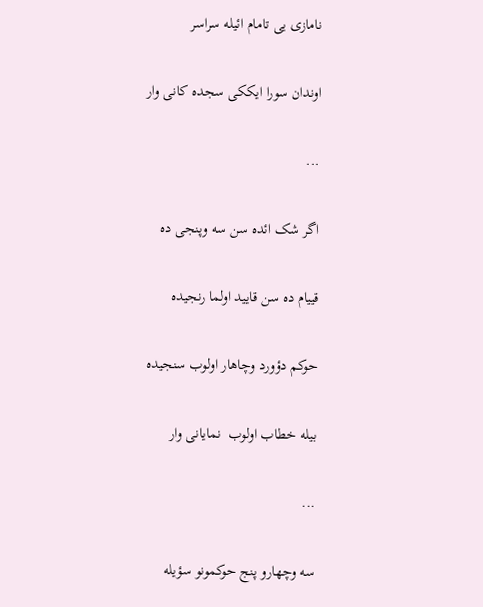نامازی یی تامام ائیله سراسر

اوندان سورا ایککی سجده کانی وار

...

اگر شک ائده سن سه وپنجی ده

قییام ده سن قایید اولما رنجیده

حوکم دؤورد وچاهار اولوب سنجیده

بیله خطاب اولوب  نمایانی وار

...

سه وچهارو پنج حوکمونو سؤیله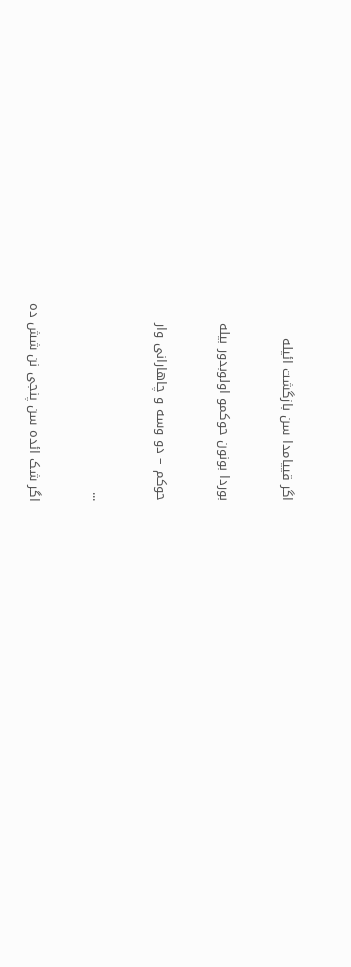اگر قییامدا سن بازگشت ائیله

بوردا بونون حوکمو اولوبدور بیله

حوکم – دو وسه و چاهارانی وار

...

اگر شک ائده سن پنجی نن شش ده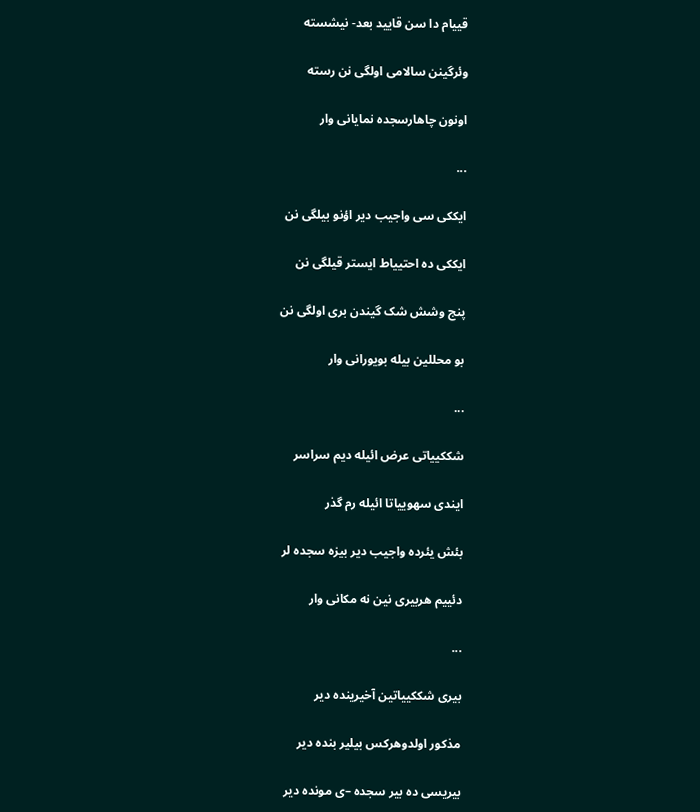قییام دا سن قایید بعد- نیشسته

وئرگینن سالامی اولگی نن رسته

اونون چاهارسجده نمایانی وار

...

ایککی سی واجیب دیر اؤنو بیلگی نن

ایککی ده احتییاط ایستر قیلگی نن

پنج وشش شک گیندن بری اولگی نن

بو محللین بیله بویورانی وار

...

شککییاتی عرض ائیله دیم سراسر

ایندی سهوییاتا ائیله رم گذر

بئش یئرده واجیب دیر بیزه سجده لر

دئییم هربیری نین نه مکانی وار

...

بیری شککییاتین آخیرینده دیر

مذکور اولدوهرکس بیلیر بنده دیر

بیریسی ده بیر سجده –ی مونده دیر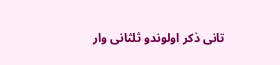تانی ذکر اولوندو ثلثانی وار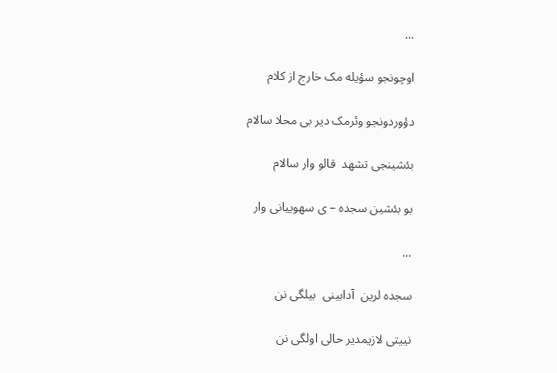...

اوچونجو سؤیله مک خارج از کلام

دؤوردونجو وئرمک دیر بی محلا سالام

بئشینجی تشهد  قالو وار سالام

بو بئشین سجده – ی سهوییانی وار

...

سجده لرین  آدابینی  بیلگی نن

نییتی لازیمدیر حالی اولگی نن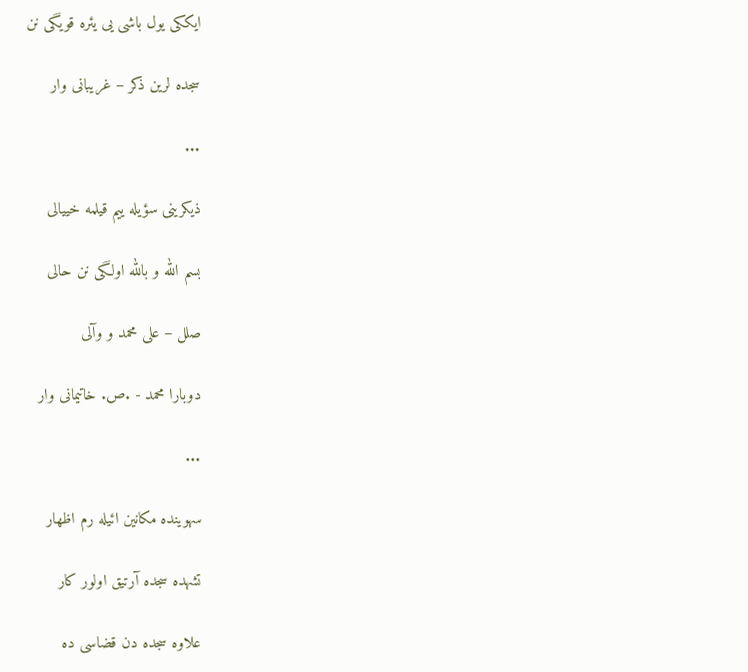ایککی یول باشی یی یئره قویگی نن

سجده لرین ذکر – غریبانی وار

...

ذیکرینی سؤیله ییم قیلمه خییالی

بسم الله و بالله اولگی نن حالی

صلل – علی محمد و وآلی

دوبارا محمد - .ص. خاتیمانی وار

...

سهوینده مکانین ائیله رم اظهار

تشهده سجده آرتیق اولور کار

علاوه سجده دن قضاسی ده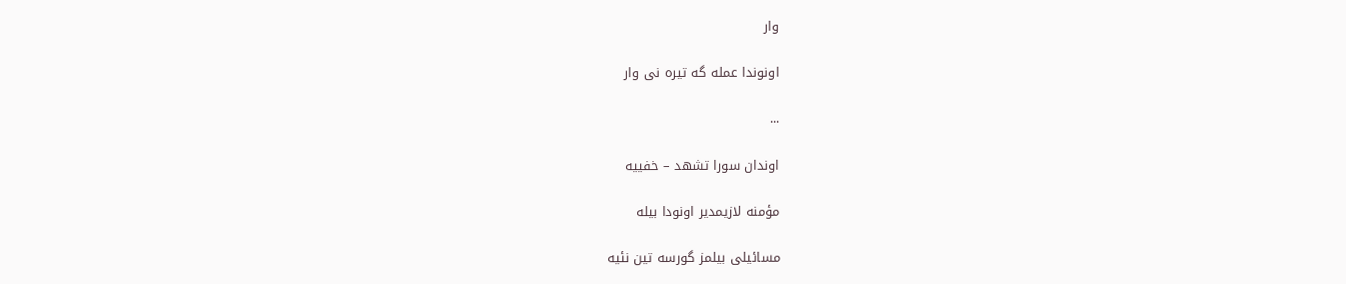وار

اونوندا عمله گه تیره نی وار

...

اوندان سورا تشهد – خفییه

مؤمنه لازیمدیر اونودا بیله

مسائیلی بیلمز گورسه تین نئیه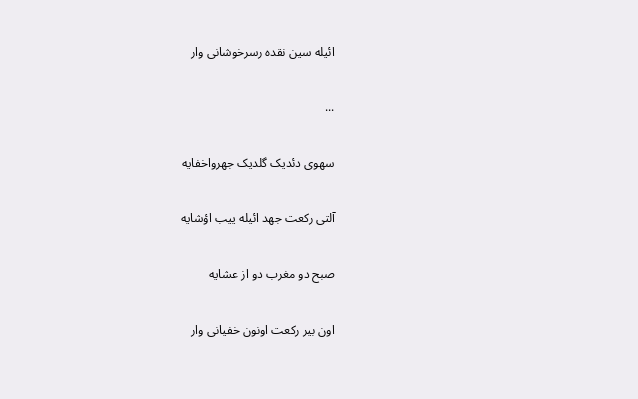ائیله سین نقده رسرخوشانی وار

...

سهوی دئدیک گلدیک جهرواخفایه

آلتی رکعت جهد ائیله ییب اؤشایه

صبح دو مغرب دو از عشایه

اون بیر رکعت اونون خفیانی وار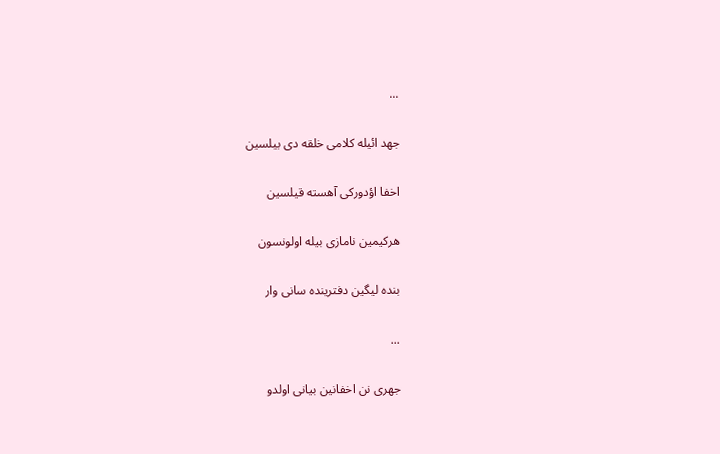...

جهد ائیله کلامی خلقه دی بیلسین

اخفا اؤدورکی آهسته قیلسین

هرکیمین نامازی بیله اولونسون

بنده لیگین دفترینده سانی وار

...

جهری نن اخفانین بیانی اولدو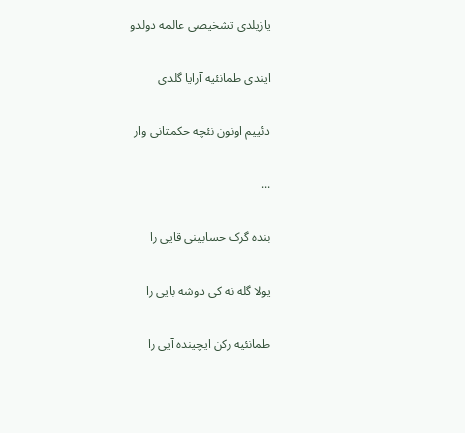یازیلدی تشخیصی عالمه دولدو

ایندی طمانئیه آرایا گلدی

دئییم اونون نئچه حکمتانی وار

...

بنده گرک حسابینی قایی را

یولا گله نه کی دوشه بایی را

طمانئیه رکن ایچینده آیی را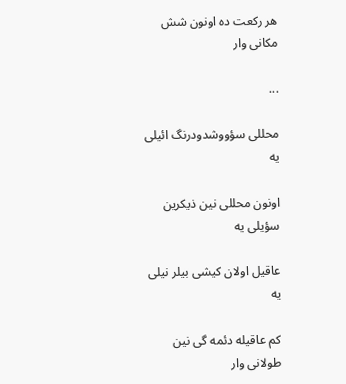هر رکعت ده اونون شش مکانی وار

...

محللی سؤووشدودرنگ ائیلی یه

اونون محللی نین ذیکرین سؤیلی یه

عاقیل اولان کیشی بیلر نیلی یه

کم عاقیله دئمه گی نین طولانی وار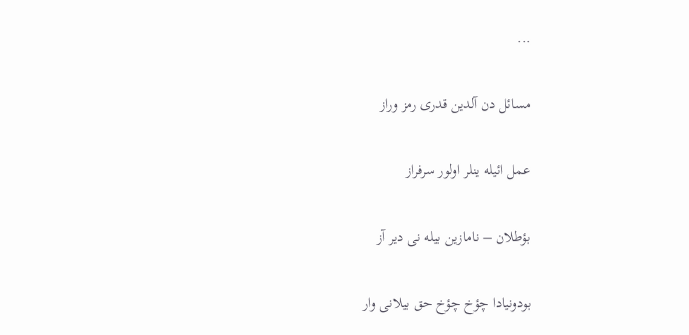...

مسائل دن آلدین قدری رمز وراز

عمل ائیله ینلر اولور سرفراز

بؤطلان – نامازین بیله نی دیر آز

بودونیادا چؤخ چؤخ حق بیلانی وار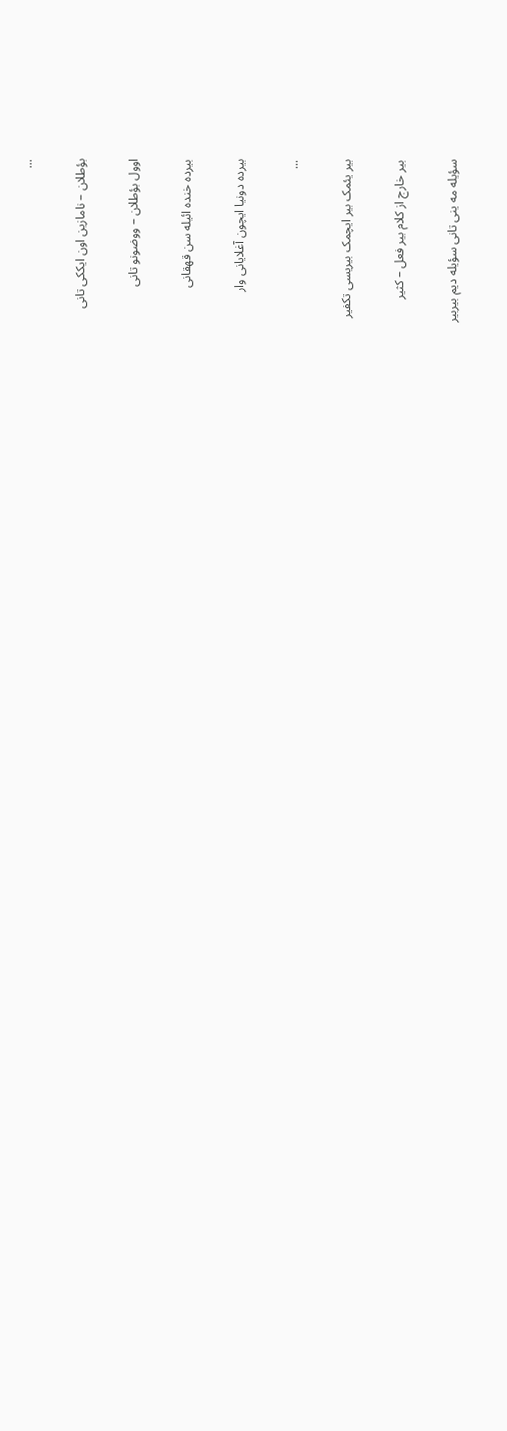...

بؤطلان – نامازین اون ایککی تانی

اوول بؤطلان – ووضونو تانی

بیرده خنده ائیله سن قهقانی

بیرده دونیا ایچون آغلایانی وار

...

بیر یئمک بیر ایچمک بیریسی تکفیر

بیر خارج از کلام بیر فعل – کثیر

سؤیله مه ینی تانی سؤیله دیم بیربیر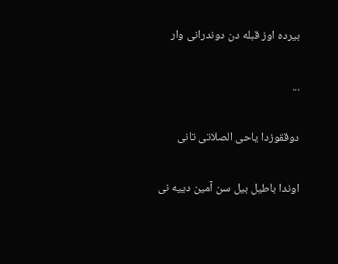بیرده اوز قبله دن دوندرانی وار

...

دوققوزدا یاحی الصلاتی تانی

اوندا باطیل بیل سن آمین دییه نی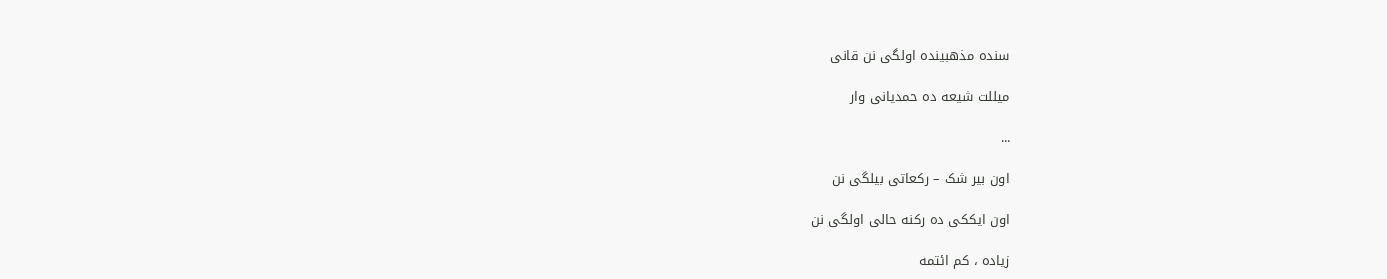سنده مذهبینده اولگی نن قانی

میللت شیعه ده حمدیانی وار

...

اون بیر شک – رکعاتی بیلگی نن

اون ایککی ده رکنه حالی اولگی نن

زیاده ، کم ائتمه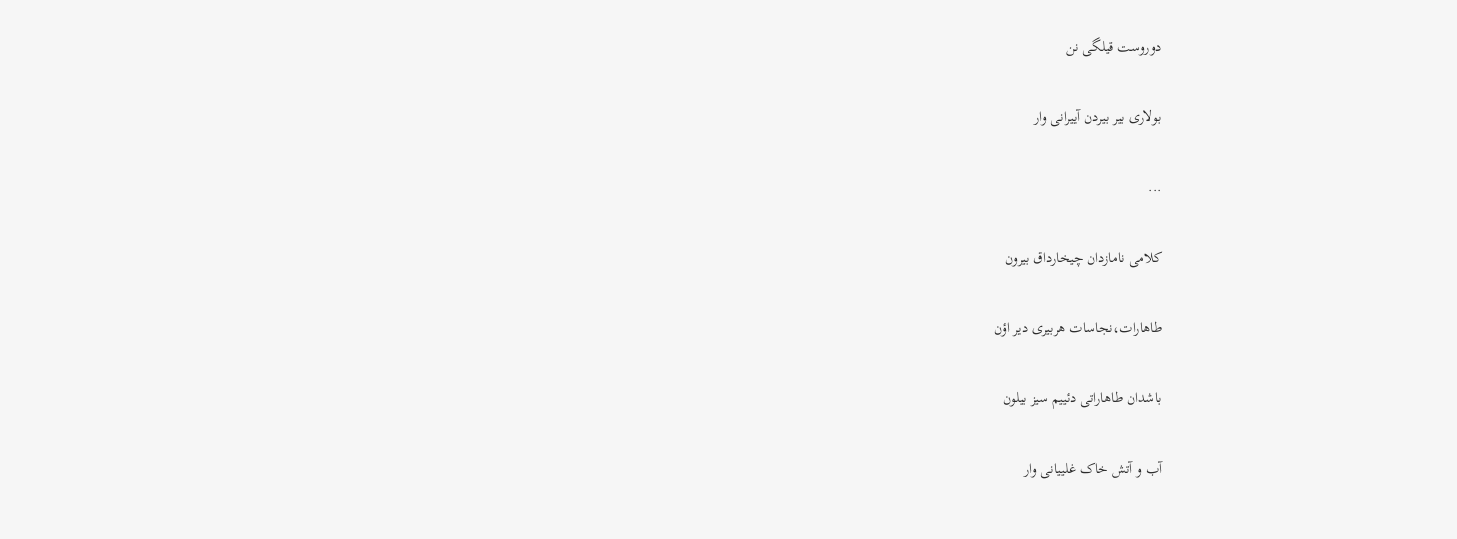دوروست قیلگی نن

بولاری بیر بیردن آییرانی وار

...

کلامی نامازدان چیخارداق بیرون

طاهارات،نجاسات هربیری دیر اؤن

باشدان طاهاراتی دئییم سیز بیلون

آب و آتش خاک غلییانی وار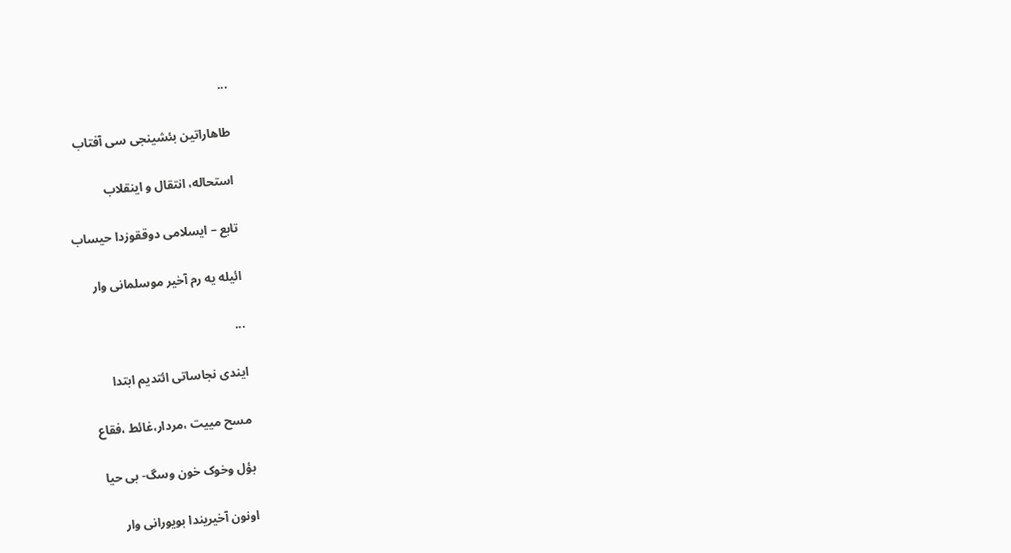...

طاهاراتین بئشینجی سی آفتاب

استحاله، انتقال و اینقلاب

تابع – ایسلامی دوققوزدا حیساب

ائیله یه رم آخیر موسلمانی وار

...

ایندی نجاساتی ائتدیم ابتدا

مسح مییت ،مردار،غائط ،فقاع

بؤل وخوک خون وسگ- بی حیا

اونون آخیریندا بویورانی وار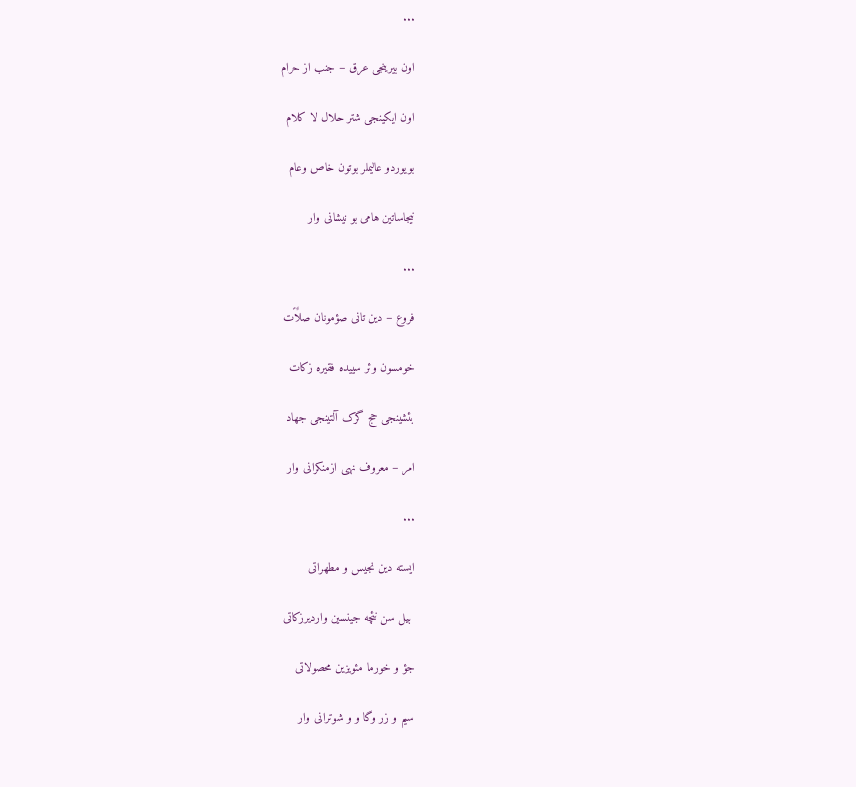...

اون بیرینجی عرق – جنب از حرام

اون ایکینجی شتر حلال لا کلام

بویوردو عالیملر بوتون خاص وعام

نیجاساتین هامی بو نیشانی وار

...

فروع – دین تانی صؤمونان صلاًٌت

خومسون وئر سییده فقیره زکات

بئشینجی حج گرک آلتینجی جهاد

امر – معروف نهی ازمنکرانی وار

...

ایسته دین نجیس و مطهراتی

 بیل سن نئچه جینسین واردیرزکاتی

جؤ و خورما مئویزین محصولاتی

سیم و زر وگا و و شوترانی وار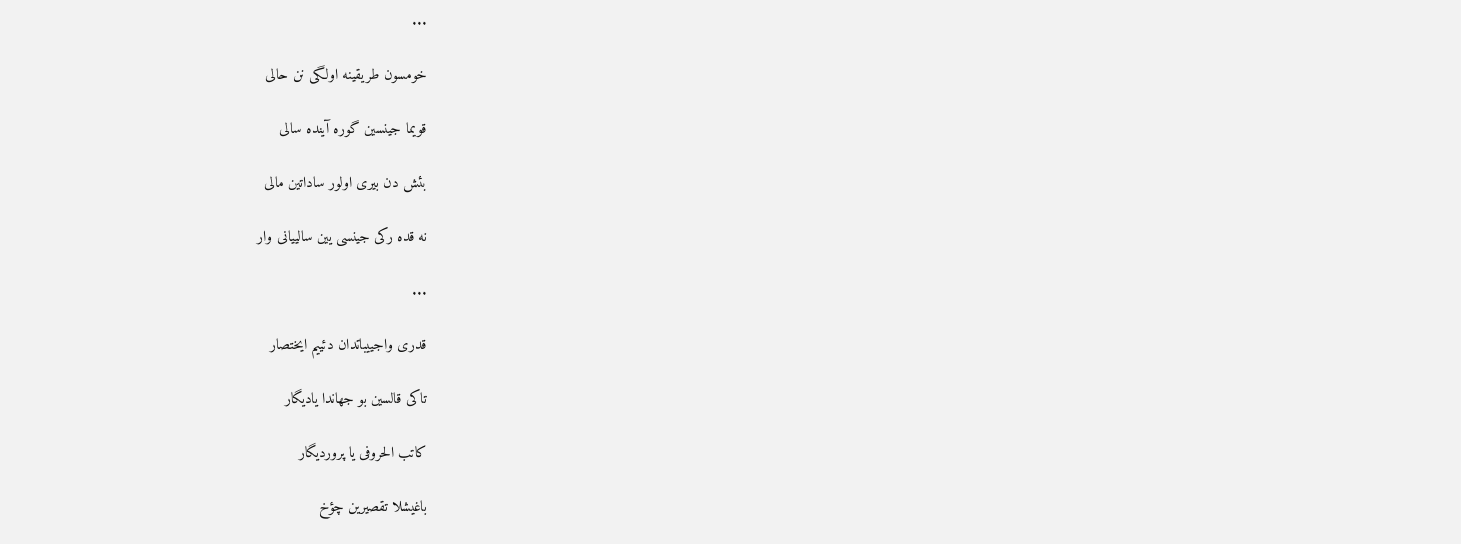...

خومسون طریقینه اولگی نن حالی

قویما جینسین گوره آینده سالی

بئش دن بیری اولور ساداتین مالی

نه قده رکی جینسی یین سالییانی وار

...

قدری واجییباتدان دئییم ایختصار

تاکی قالسین بو جهاندا یادیگار

کاتب الحروفی یا پروردیگار

باغیشلا تقصیرین چؤخ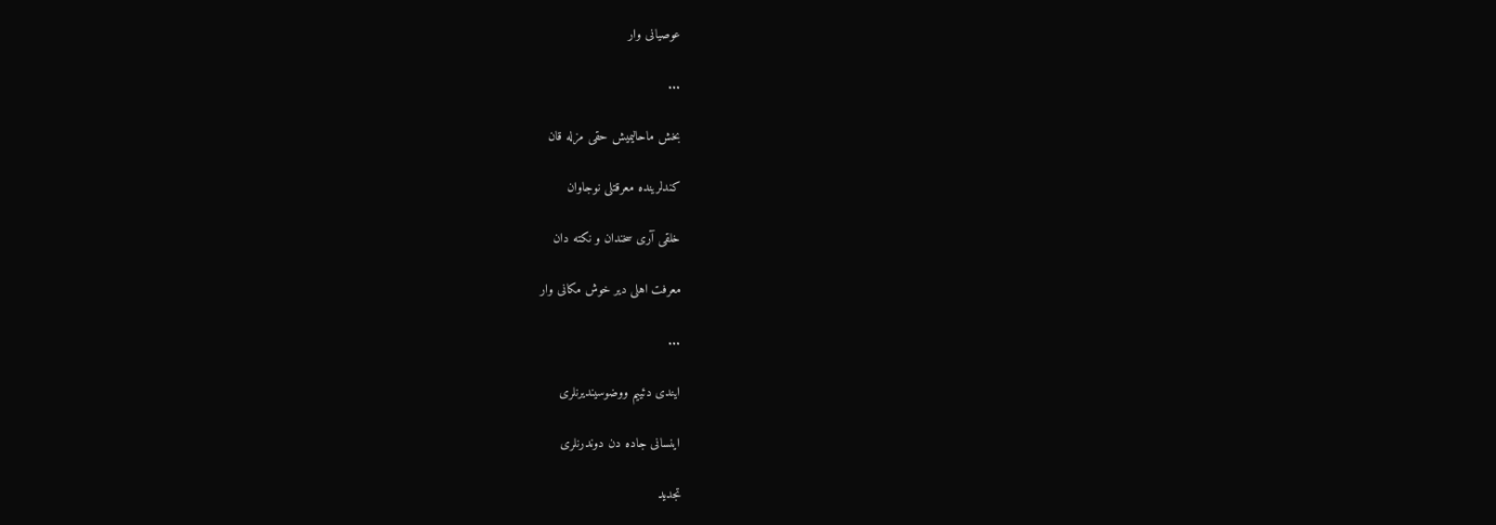عوصیانی وار

...

بخش ماحالیمیش حقی مزله قان

کندلرینده معرقتلی نوجاوان

خلقی آری سخندان و نکته دان

معرفت اهلی دیر خوش مکانی وار

...

ایندی دئییم ووضوسیندیرنلری

اینسانی جاده دن دوندرنلری

تجدید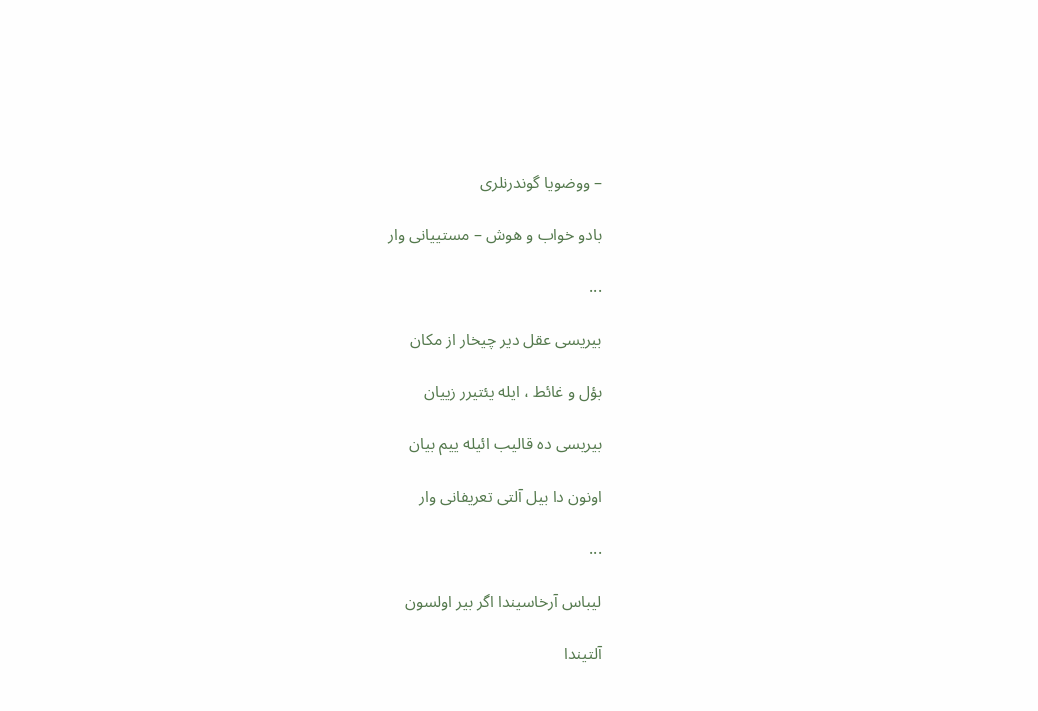– ووضویا گوندرنلری

بادو خواب و هوش – مستییانی وار

...

بیریسی عقل دیر چیخار از مکان

بؤل و غائط ، ایله یئتیرر زییان

بیریسی ده قالیب ائیله ییم بیان

اونون دا بیل آلتی تعریفانی وار

...

لیباس آرخاسیندا اگر بیر اولسون

آلتیندا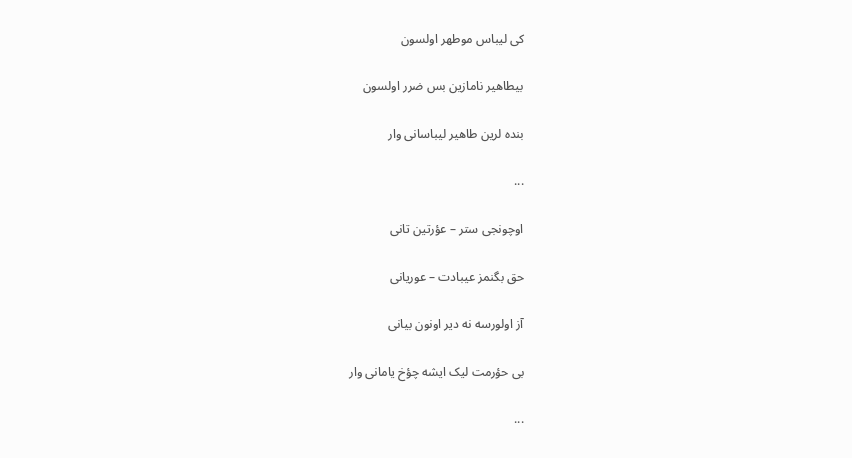کی لیباس موطهر اولسون

بیطاهیر نامازین بس ضرر اولسون

بنده لرین طاهیر لیباسانی وار

...

اوچونجی ستر – عؤرتین تانی

حق بگنمز عیبادت – عوریانی

آز اولورسه نه دیر اونون بیانی

بی حؤرمت لیک ایشه چؤخ یامانی وار

...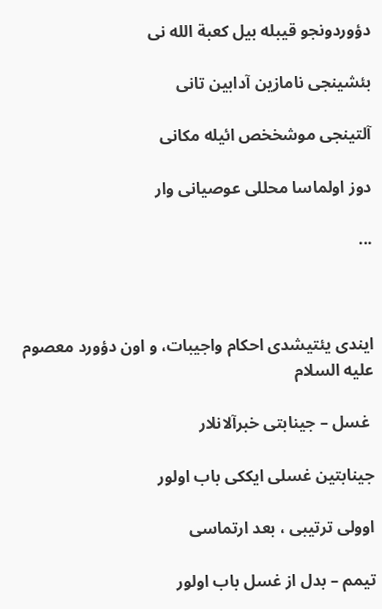دؤوردونجو قیبله بیل کعبة الله نی

بئشینجی نامازین آدابین تانی

آلتینجی موشخخص ائیله مکانی

دوز اولماسا محللی عوصیانی وار

...



ایندی یئتیشدی احکام واجیبات، و اون دؤورد معصوم علیه السلام

 غسل – جینابتی خبرآلانلار

جینابتین غسلی ایککی باب اولور

اوولی ترتیبی ، بعد ارتماسی

تیمم – بدل از غسل باب اولور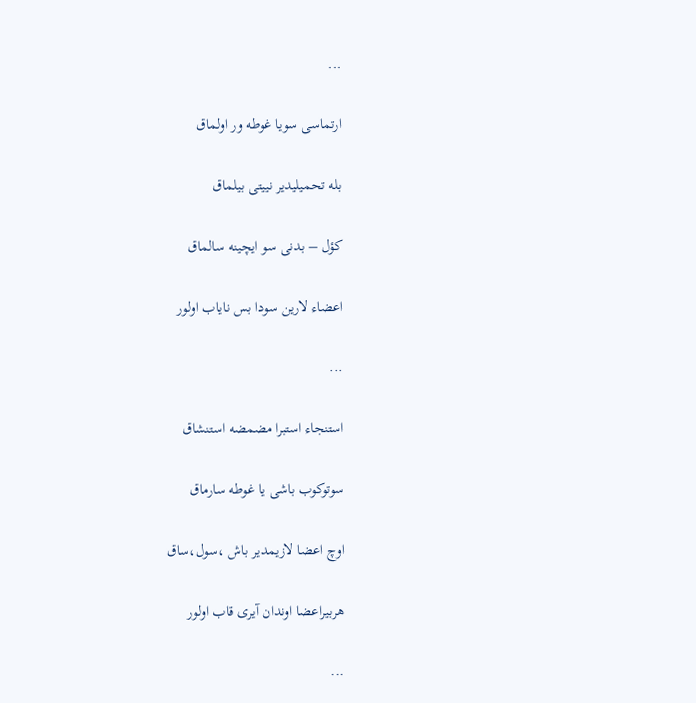...

ارتماسی سویا غوطه ور اولماق

بله تحمیلیدیر نییتی بیلماق

کؤل – بدنی سو ایچینه سالماق

اعضاء لارین سودا بس نایاب اولور

...

استنجاء استبرا مضمضه استنشاق

سوتوکوب باشی یا غوطه سارماق

اوچ اعضا لازیمدیر باش ،سول،ساق

هربیراعضا اوندان آیری قاب اولور

...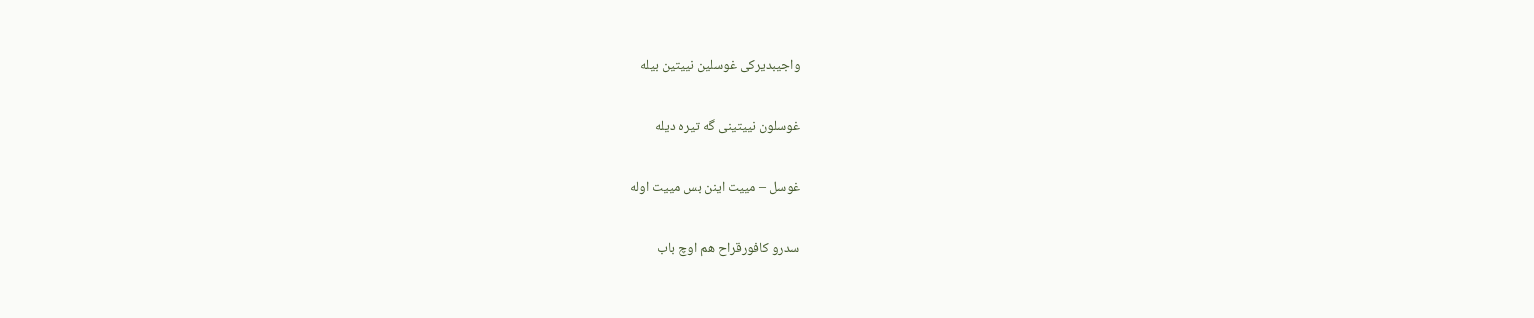واجیبدیرکی غوسلین نییتین بیله

غوسلون نییتینی گه تیره دیله

غوسل – مییت اینن بس مییت اوله

سدرو کافورقراح هم اوچ باب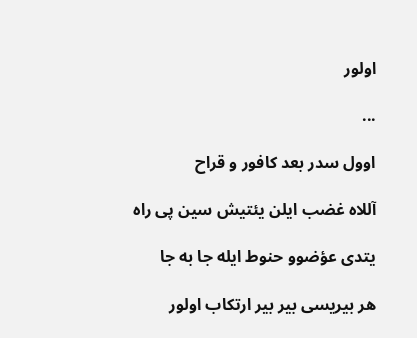اولور

...

اوول سدر بعد کافور و قراح

آللاه غضب ایلن یئتیش سین پی راه

یتدی عؤضوو حنوط ایله جا به جا

هر بیریسی بیر بیر ارتکاب اولور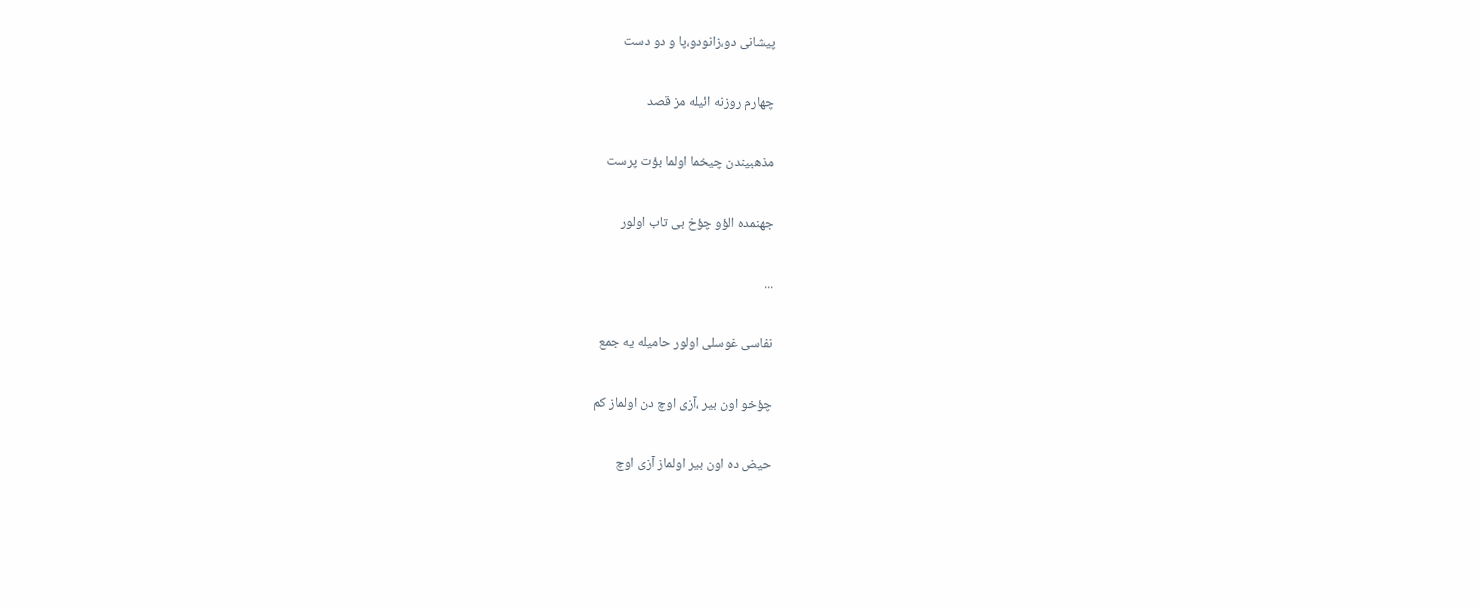پیشانی دو،زانودو،پا و دو دست

چهارم روزنه ائیله مز قصد

مذهبیندن چیخما اولما بؤت پرست

جهنمده الؤو چؤخ بی تاب اولور

...

نفاسی غوسلی اولور حامیله یه جمع

چؤخو اون بیر ،آزی اوچ دن اولماز کم

حیض ده اون بیر اولماز آزی اوچ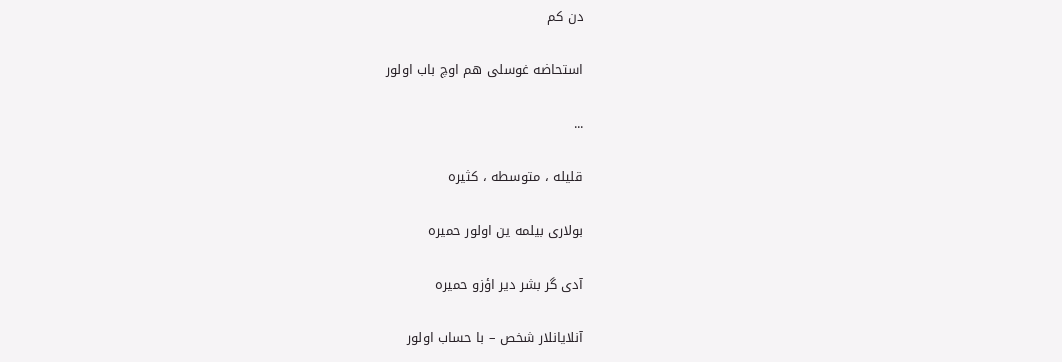دن کم

استحاضه غوسلی هم اوچ باب اولور

...

قلیله ، متوسطه ، کثیره

بولاری بیلمه ین اولور حمیره

آدی گر بشر دیر اؤزو حمیره

آنلایانلار شخص – با حساب اولور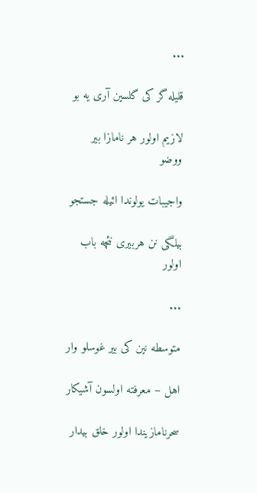...

قلیله گر کی گلسین آری یه بو

لازیم اولور هر نامازا بیر ووضو

واجیبات یولوندا ائیله جستجو

بیلگی نن هربیری نئچه باب اولور

...

متوسطه نین کی بیر غوسلو وار

اهل – معرفته اولسون آشیکار

سحرنامازیندا اولور خلق بیدار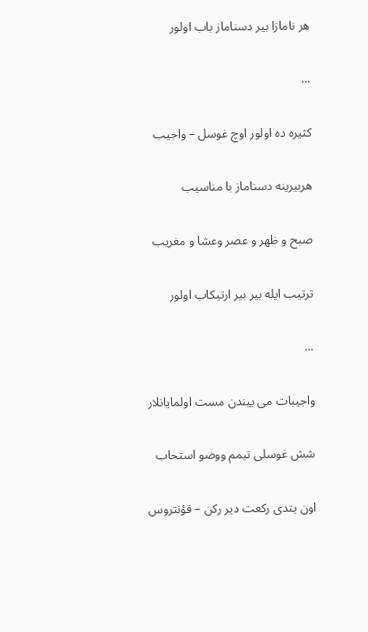هر نامازا بیر دسناماز باب اولور

...

کثیره ده اولور اوچ غوسل – واجیب

هربیرینه دسناماز با مناسیب

صبح و ظهر و عصر وعشا و مغریب

ترتیب ایله بیر بیر ارتیکاب اولور

...

واجیبات می ییندن مست اولمایانلار

شش غوسلی تیمم ووضو استحاب

اون یتدی رکعت دیر رکن – قؤنتروس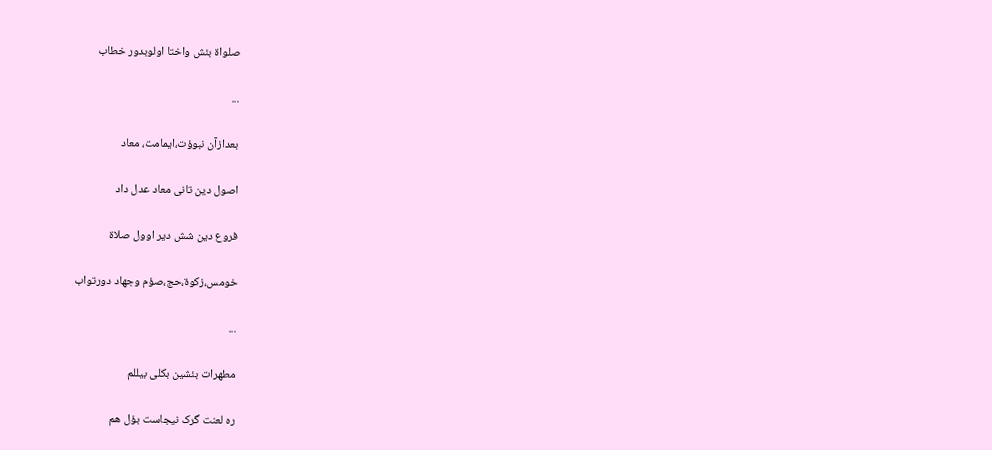صلواة بئش واختا اولوبدور خطاب

...

بعدازآن نبوؤت،ایمامت، معاد

اصول دین تانی معاد عدل داد

فروع دین شش دیر اوول صلاة

خومس،زکوة،حج،صؤم وجهاد دورتواب

...

مطهرات بئشین بکلی بیللم

ره لعنت گرک نیجاست بؤل هم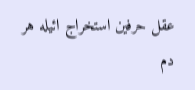عقل حرفین استخراج ائیله هر دم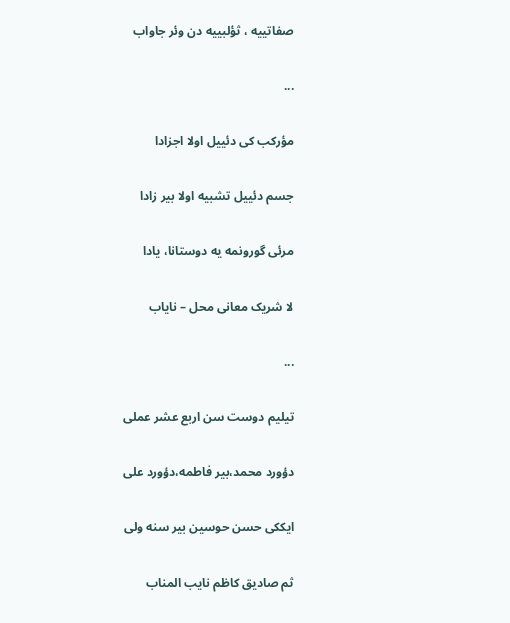صفاتییه ، ثؤلبییه دن وئر جاواب

...

مؤرکب کی دئییل اولا اجزادا

جسم دئییل تشبیه اولا بیر زادا

مرئی گورونمه یه دوستانا، یادا

لا شریک معانی محل – نایاب

...

تیلیم دوست سن اربع عشر عملی

دؤورد محمد،بیر فاطمه،دؤورد علی

ایککی حسن حوسین بیر سنه ولی

ثم صادیق کاظم نایب المناب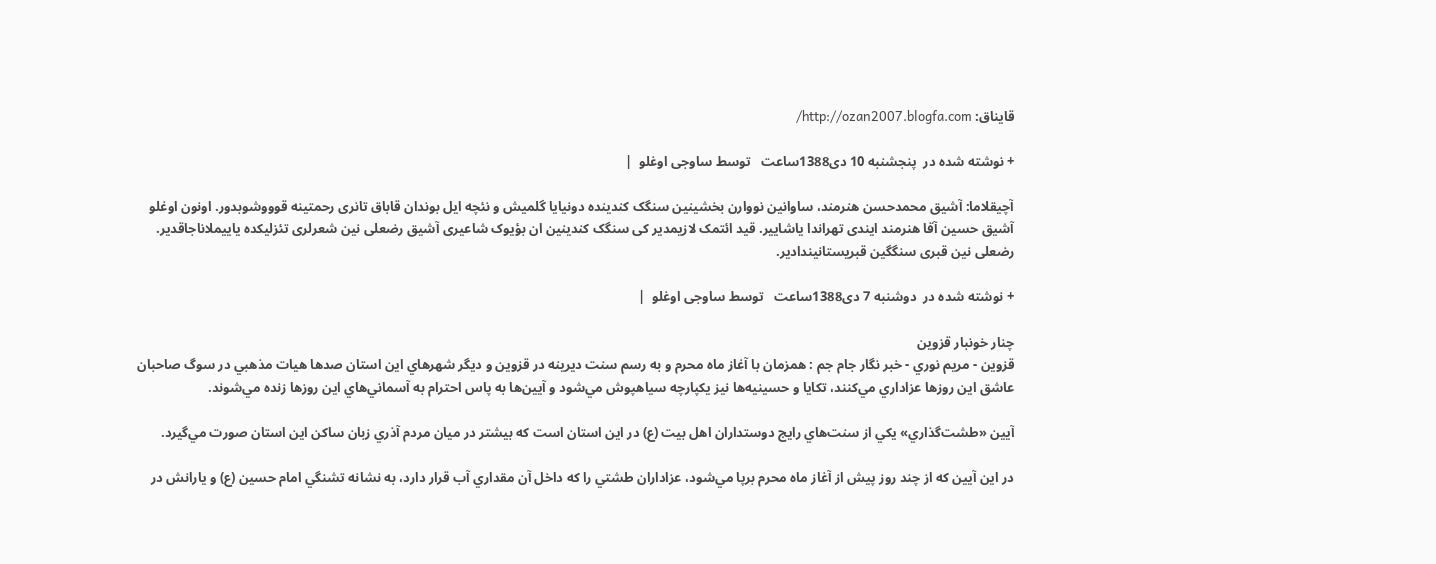قایناق: http://ozan2007.blogfa.com/

+ نوشته شده در  پنجشنبه 10 دی1388ساعت   توسط ساوجی اوغلو  |

آچیقلاما: آشیق محمدحسن هنرمند، ساوانین نووارن بخشینین سنگک کندینده دونیایا گلمیش و نئچه ایل بوندان قاباق تانری رحمتینه قوووشوبدور. اونون اوغلو آشیق حسین آقا هنرمند ایندی تهراندا یاشاییر. قید ائتمک لازیمدیر کی سنگک کندینین ان بؤیوک شاعیری آشیق رضعلی نین شعرلری تئزلیکده یاییملاناجاقدیر. رضعلی نین قبری سنگگین قبریستانیندادیر.

+ نوشته شده در  دوشنبه 7 دی1388ساعت   توسط ساوجی اوغلو  |

چنار خونبار قزوين
قزوين - مريم نوري - خبر نگار جام جم : همزمان با آغاز ماه محرم و به رسم سنت ديرينه در قزوين و ديگر شهرهاي اين استان صدها هيات مذهبي در سوگ صاحبان عاشق اين روزها عزاداري مي‌كنند، تكايا و حسينيه‌ها نيز يكپارچه سياهپوش مي‌شود و آيين‌ها به پاس احترام به آسماني‌هاي اين روز‌ها زنده مي‌شوند.

آيين «طشت‌گذاري» يكي از سنت‌هاي رايج دوستداران اهل بيت (ع) در اين استان است كه بيشتر در ميان مردم آذري زبان ساكن اين استان صورت مي‌گيرد.

در اين آيين كه از چند روز پيش از آغاز ماه محرم برپا مي‌شود، عزاداران طشتي را كه داخل آن مقداري آب قرار دارد، به نشانه تشنگي امام حسين (ع) و يارانش در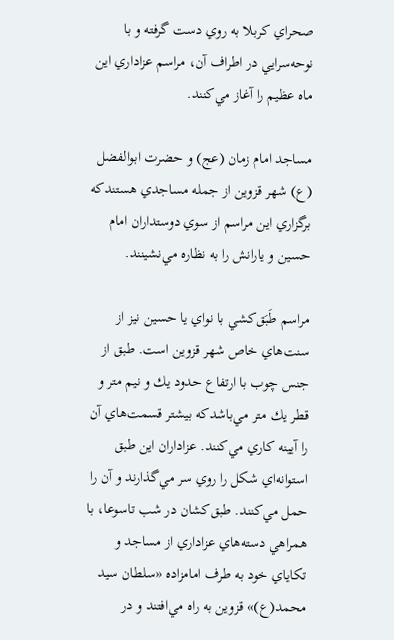صحراي كربلا به روي دست گرفته و با نوحه‌سرايي در اطراف آن، مراسم عزاداري اين ماه عظيم را آغاز مي‌كنند.

مساجد امام زمان (عج) و حضرت ابوالفضل (ع) شهر قزوين از جمله مساجدي هستندكه برگزاري اين مراسم از سوي دوستداران امام حسين و يارانش را به نظاره مي‌نشينند.

مراسم طَبَق‌كشي با نواي يا حسين نيز از سنت‌هاي خاص شهر قزوين است. طبق از جنس چوب با ارتفاع حدود يك و نيم متر و قطر يك متر مي‌باشدكه بيشتر قسمت‌هاي آن را آيينه كاري مي‌كنند. عزاداران اين طبق استوانه‌اي شكل را روي سر مي‌گذارند و آن را حمل مي‌كنند. طبق‌كشان در شب تاسوعا، با همراهي دسته‌هاي عزاداري از مساجد و تكاياي خود به طرف امامزاده «سلطان سيد محمد(ع)» قزوين به راه مي‌افتند و در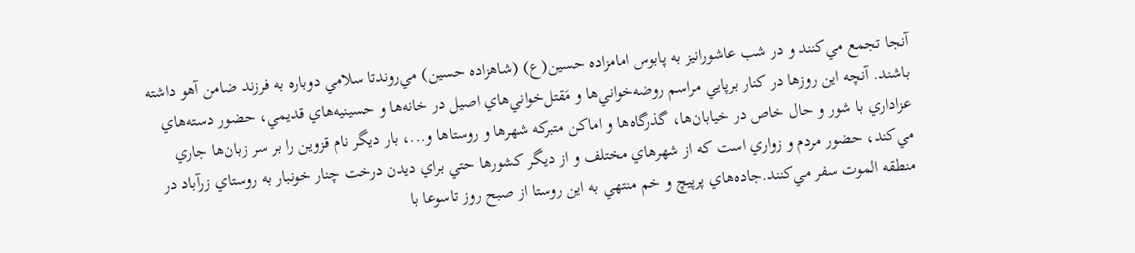آنجا تجمع مي‌كنند و در شب عاشورانيز به پابوس امامزاده حسين(ع) (شاهزاده حسين) مي‌روندتا سلامي دوباره به فرزند ضامن آهو داشته باشند. آنچه اين روزها در كنار برپايي مراسم روضه‌خواني‌ها و مَقتل‌خواني‌هاي اصيل در خانه‌ها و حسينيه‌هاي قديمي، حضور دسته‌هاي عزاداري با شور و حال خاص در خيابان‌ها، گذرگاه‌ها و اماكن متبركه شهرها و روستاها و...، بار ديگر نام قزوين را بر سر زبان‌ها جاري مي‌كند، حضور مردم و زواري است كه از شهرهاي مختلف و از ديگر كشورها حتي براي ديدن درخت چنار خونبار به روستاي زرآباد در منطقه الموت سفر مي‌كنند.جاده‌هاي پرپيچ و خم منتهي به اين روستا از صبح روز تاسوعا با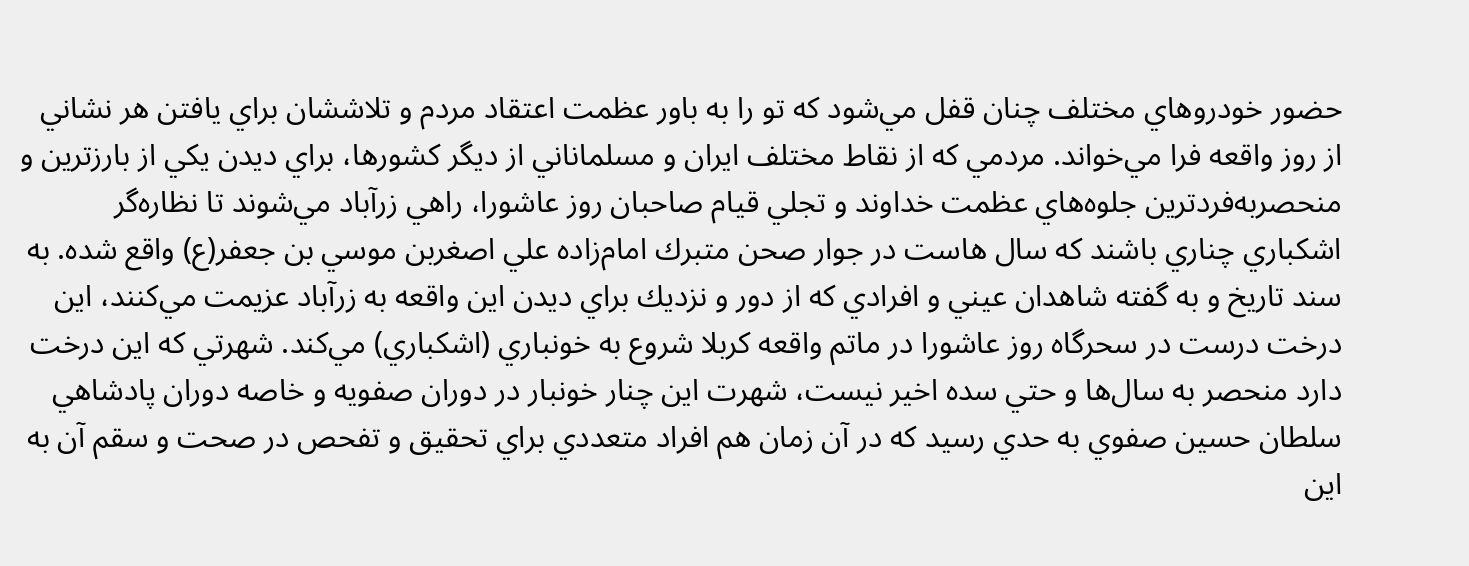حضور خودروهاي مختلف چنان قفل مي‌شود كه تو را به باور عظمت اعتقاد مردم و تلاششان براي يافتن هر نشاني از روز واقعه فرا مي‌خواند. مردمي كه از نقاط مختلف ايران و مسلماناني از ديگر كشورها، براي ديدن يكي از بارزترين و منحصربه‌فردترين جلوه‌هاي عظمت خداوند و تجلي قيام صاحبان روز عاشورا، راهي زرآباد مي‌شوند تا نظاره‌گر اشكباري چناري باشند كه سال هاست در جوار صحن متبرك امام‌زاده علي اصغربن موسي بن جعفر(ع) واقع شده. به سند تاريخ و به گفته شاهدان عيني و افرادي كه از دور و نزديك براي ديدن اين واقعه به زرآباد عزيمت مي‌كنند، اين درخت درست در سحرگاه روز عاشورا در ماتم واقعه كربلا شروع به خونباري (اشكباري) مي‌كند. شهرتي كه اين درخت دارد منحصر به سال‌ها و حتي سده اخير نيست، شهرت اين چنار خونبار در دوران صفويه و خاصه دوران پادشاهي سلطان حسين صفوي به حدي رسيد كه در آن زمان هم افراد متعددي براي تحقيق و تفحص در صحت و سقم آن به اين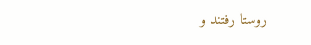روستا رفتند و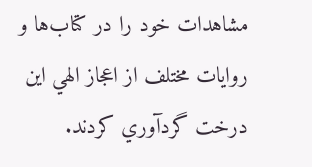مشاهدات خود را در كتاب‌ها و روايات مختلف از اعجاز الهي اين درخت گردآوري كردند.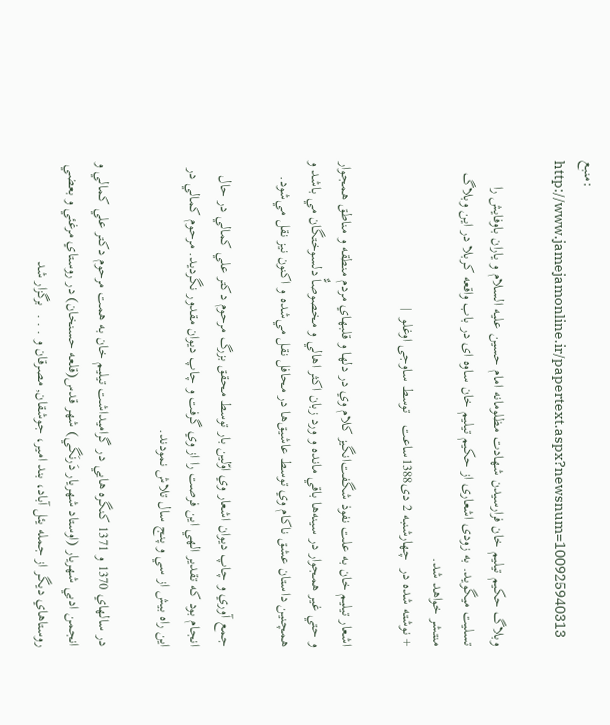منبع: http://www.jamejamonline.ir/papertext.aspx?newsnum=100925940313

وبلاگ حکیم تیلیم خان فرارسیدن شهادت مظلومانه امام حسین علیه السلام و یاران باوفایش را تسلیت میگوید. به زودی اشعاری از حکیم تیلیم خان ساوه ای در باب واقعه کربلا در این وبلاگ منتشر خواهد شد.
+ نوشته شده در  چهارشنبه 2 دی1388ساعت   توسط ساوجی اوغلو  |

اشعار تيليم خان به علت نفوذ شگفت‌انگيز کلام وي در دلها و قلبهاي مردم منطقه و مناطق همجوار و حتي غير همجوار در سينه‌ها باقي مانده و ورد زبان اکثر اهالي و مخصوصاٌّ دلسوختگان مي باشد و همچنين داستان عشق ناکام وي توسط عاشيق‌ها در محافل نقل مي‌شده و اکنون نيز نقل مي‌شود.

جمع آوري و چاپ ديوان اشعار وي اوّلين بار توسط محقق بزرگ مرحوم دکتر علي کمالي در حال انجام بود که تقدير الهي اين فرصت را از وي گرفت و چاپ ديوان مقدور نگرديد. مرحوم کمالي در اين راه بيش از سي و پنج سال تلاش نمودند.

در سالهاي 1370 و 1371 کنگره هايي در گراميداشت تيليم خان به همت مرحوم دکتر علي کمالي و انجمن ادبي شهريار (اوستاد شهريار دَرنَگي) شهر قدس(قلعه حسنخان) در روستاي مرغئي و بعضي روستاهاي ديگر از جمله يئل آباد، بند امير، جوشقان, مصرقان و . . .  برگزار شد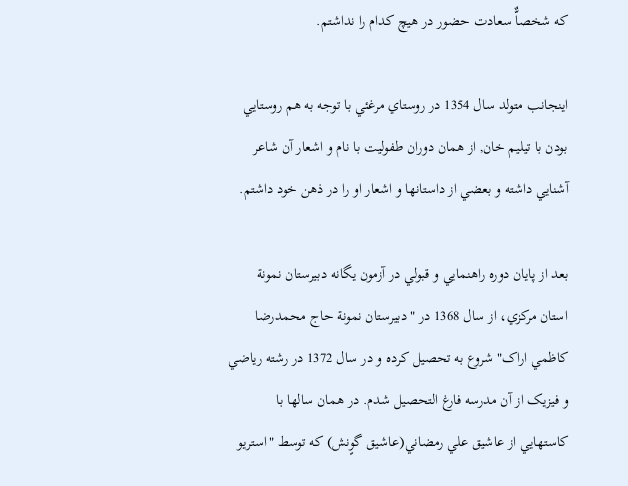که شخصاٌّ سعادت حضور در هيچ کدام را نداشتم.

اينجانب متولد سال 1354 در روستاي مرغئي با توجه به هم روستايي بودن با تيليم خان, از همان دوران طفوليت با نام و اشعار آن شاعر آشنايي داشته و بعضي از داستانها و اشعار او را در ذهن خود داشتم.

بعد از پايان دوره راهنمايي و قبولي در آزمون يگانه دبيرستان نمونة استان مرکزي، از سال 1368 در "دبيرستان نمونة حاج محمدرضا کاظمي اراک" شروع به تحصيل کرده و در سال 1372 در رشته رياضي و فيزيک از آن مدرسه فارغ التحصيل شدم. در همان سالها با کاستهايي از عاشيق علي رمضاني(عاشيق گوٍنش) که توسط "استريو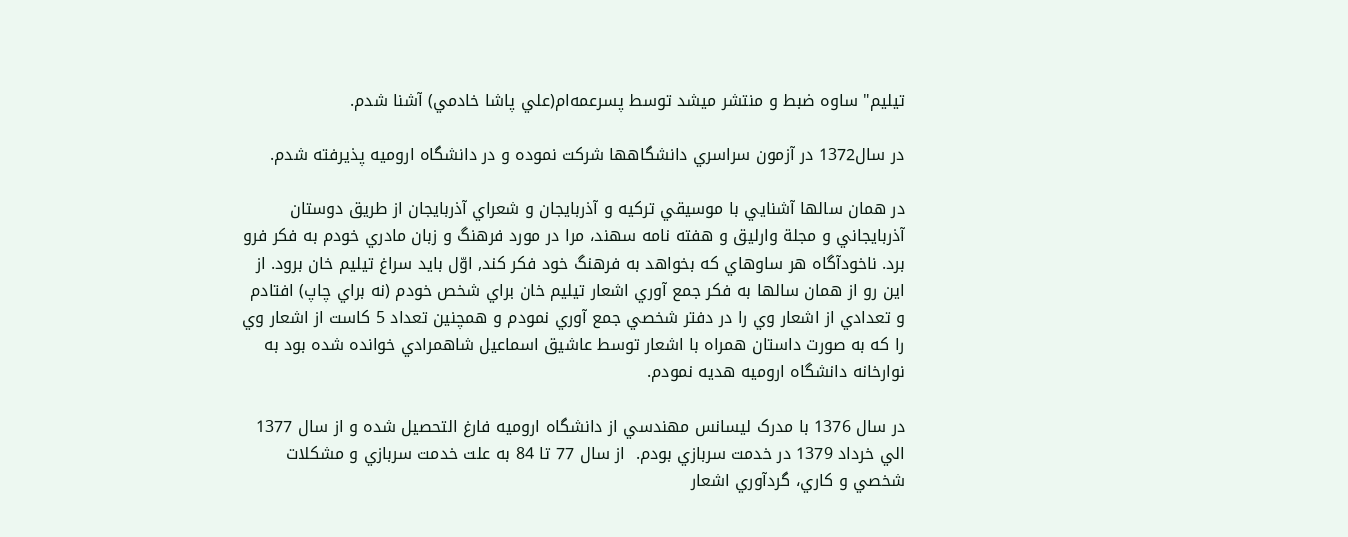تيليم" ساوه ضبط و منتشر ميشد توسط پسرعمه‌ام(علي پاشا خادمي) آشنا شدم.

در سال1372 در آزمون سراسري دانشگاهها شرکت نموده و در دانشگاه اروميه پذيرفته شدم.

در همان سالها آشنايي با موسيقي ترکيه و آذربايجان و شعراي آذربايجان از طريق دوستان آذربايجاني و مجلة وارليق و هفته نامه سهند، مرا در مورد فرهنگ و زبان مادري خودم به فکر فرو برد. ناخودآگاه هر ساوهاي که بخواهد به فرهنگ خود فکر کند, اوّل بايد سراغ تيليم خان برود. از اين رو از همان سالها به فکر جمع آوري اشعار تيليم خان براي شخص خودم (نه براي چاپ) افتادم و تعدادي از اشعار وي را در دفتر شخصي جمع آوري نمودم و همچنين تعداد 5 کاست از اشعار وي را که به صورت داستان همراه با اشعار توسط عاشيق اسماعيل شاهمرادي خوانده شده بود به نوارخانه دانشگاه اروميه هديه نمودم.

در سال 1376 با مدرک ليسانس مهندسي از دانشگاه اروميه فارغ التحصيل شده و از سال 1377 الي خرداد 1379 در خدمت سربازي بودم.  از سال 77 تا 84 به علت خدمت سربازي و مشکلات شخصي و کاري، گردآوري اشعار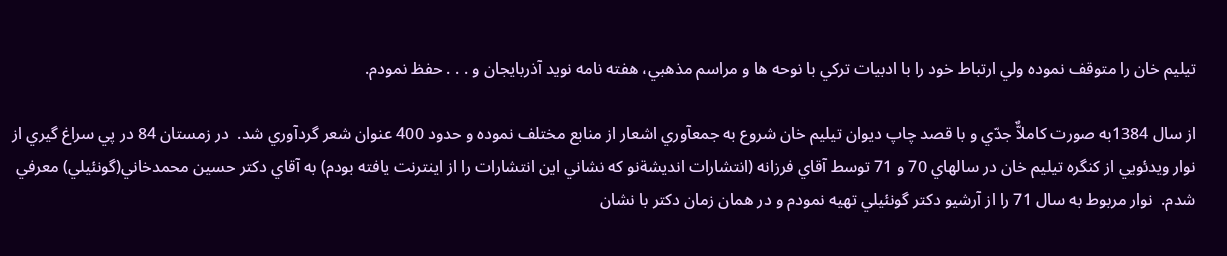تيليم خان را متوقف نموده ولي ارتباط خود را با ادبيات ترکي با نوحه ها و مراسم مذهبي، هفته نامه نويد آذربايجان و . . . حفظ نمودم.

از سال 1384به صورت کاملاٌّ جدّي و با قصد چاپ ديوان تيليم خان شروع به جمعآوري اشعار از منابع مختلف نموده و حدود 400 عنوان شعر گردآوري شد.  در زمستان 84 در پي سراغ گيري از نوار ويدئويي از کنگره تيليم خان در سالهاي 70 و 71 توسط آقاي فرزانه (انتشارات انديشةنو که نشاني اين انتشارات را از اينترنت يافته بودم) به آقاي دکتر حسين محمدخاني(گونئيلي) معرفي شدم.  نوار مربوط به سال 71 را از آرشيو دکتر گونئيلي تهيه نمودم و در همان زمان دکتر با نشان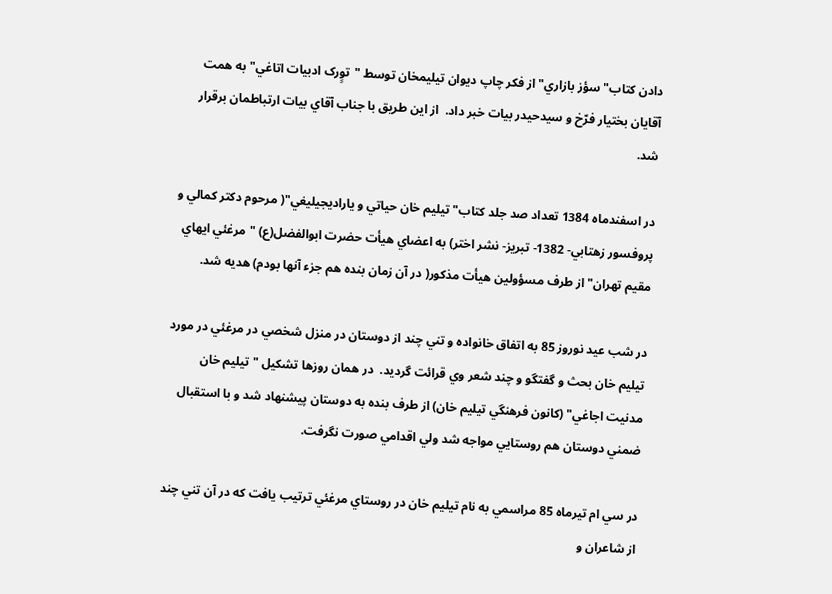دادن کتاب"سؤز بازاري" از فکر چاپ ديوان تيليمخان توسط "توٍرک ادبيات اتاغي"به همت آقايان بختيار فرّخ و سيدحيدر بيات خبر داد.  از اين طريق با جناب آقاي بيات ارتباطمان برقرار شد.

در اسفندماه 1384 تعداد صد جلد کتاب"تيليم خان حياتي و ياراديجيليغي"( مرحوم دكتر كمالي و پروفسور زهتابي- 1382- تبريز- نشر اختر) به اعضاي هيأت حضرت ابوالفضل(ع) "مرغئي ايهاي مقيم تهران" از طرف مسؤولين هيأت مذکور( در آن زمان بنده هم جزء آنها بودم) هديه شد.

در شب عيد نوروز 85 به اتفاق خانواده و تني چند از دوستان در منزل شخصي در مرغئي در مورد تيليم خان بحث و گفتگو و چند شعر وي قرائت گرديد.  در همان روزها تشکيل "تيليم خان مدنيت اجاغي" (کانون فرهنگي تيليم خان) از طرف بنده به دوستان پيشنهاد شد و با استقبال ضمني دوستان هم روستايي مواجه شد ولي اقدامي صورت نگرفت.

در سي ام تيرماه 85 مراسمي به نام تيليم خان در روستاي مرغئي ترتيب يافت که در آن تني چند از شاعران و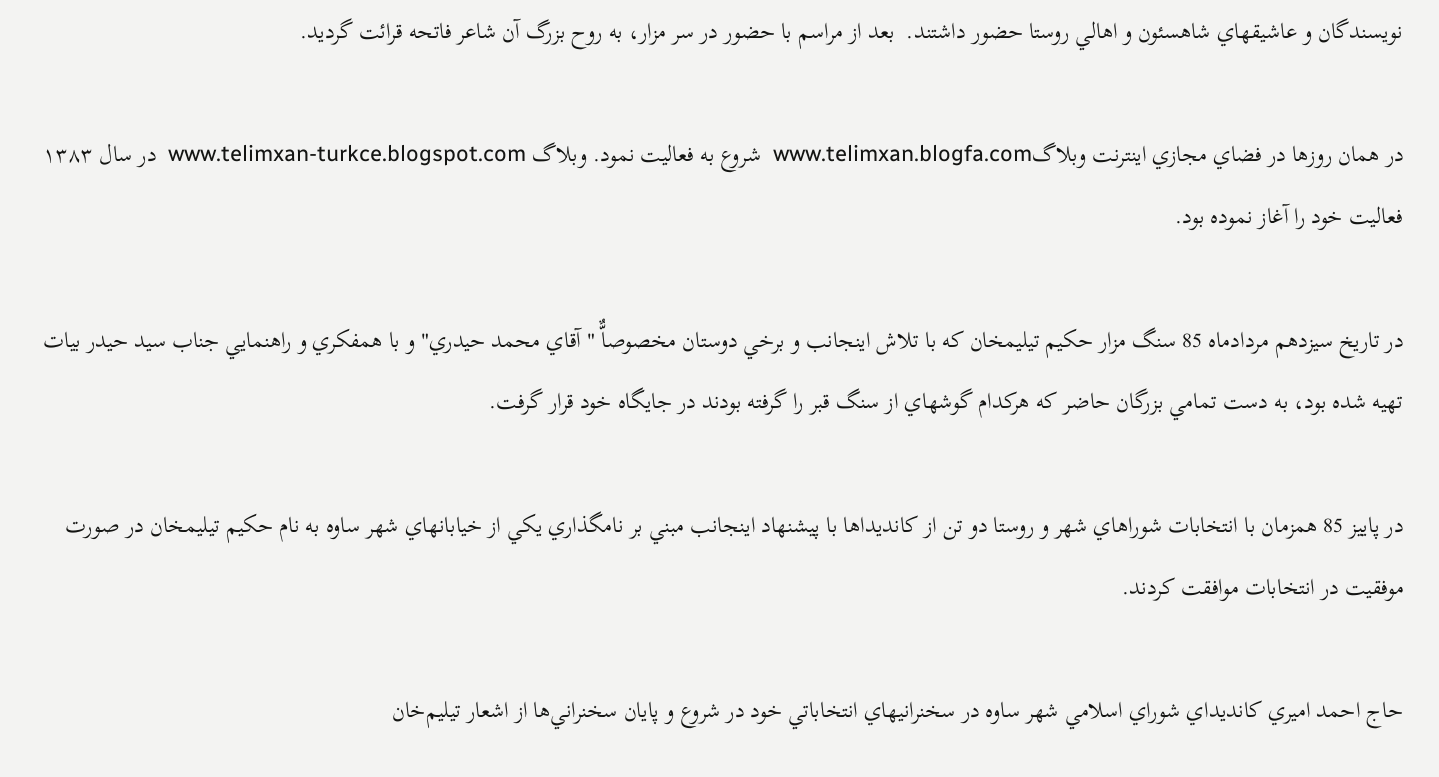نويسندگان و عاشيقهاي شاهسئون و اهالي روستا حضور داشتند.  بعد از مراسم با حضور در سر مزار، به روح بزرگ آن شاعر فاتحه قرائت گرديد.

در همان روزها در فضاي مجازي اينترنت وبلاگ‌www.telimxan.blogfa.com  شروع به فعالیت نمود. وبلاگ www.telimxan-turkce.blogspot.com  در سال ۱۳۸۳ فعالیت خود را آغاز نموده بود.

در تاريخ سيزدهم مردادماه 85 سنگ مزار حکيم تيليمخان که با تلاش اينجانب و برخي دوستان مخصوصاٌّ "آقاي محمد حيدري" و با همفکري و راهنمايي جناب سيد حيدر بيات تهيه شده بود، به دست تمامي بزرگان حاضر که هرکدام گوشهاي از سنگ قبر را گرفته بودند در جايگاه خود قرار گرفت.

در پاييز 85 همزمان با انتخابات شوراهاي شهر و روستا دو تن از کانديداها با پيشنهاد اينجانب مبني بر نامگذاري يکي از خيابانهاي شهر ساوه به نام حکيم تيليمخان در صورت موفقيت در انتخابات موافقت کردند.

حاج احمد اميري کانديداي شوراي اسلامي شهر ساوه در سخنرانيهاي انتخاباتي خود در شروع و پايان سخنراني‌ها از اشعار تيليم‌خان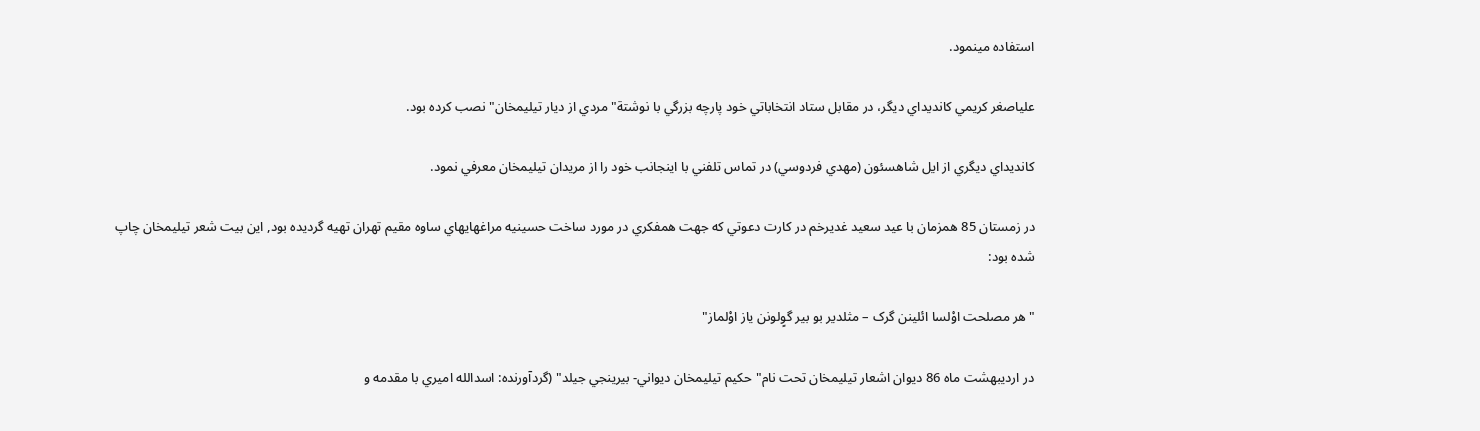استفاده مينمود.

علياصغر کريمي کانديداي ديگر، در مقابل ستاد انتخاباتي خود پارچه بزرگي با نوشتة"مردي از ديار تيليمخان"نصب کرده بود.

کانديداي ديگري از ايل شاهسئون (مهدي فردوسي) در تماس تلفني با اينجانب خود را از مريدان تيليمخان معرفي نمود.

در زمستان 85 همزمان با عيد سعيد غديرخم در کارت دعوتي که جهت همفکري در مورد ساخت حسينيه مراغهايهاي ساوه مقيم تهران تهيه گرديده بود, اين بيت شعر تيليمخان چاپ شده بود:

"هر مصلحت اوْلسا ائلينن گرک – مثلدير بو بير گوٍلونن ياز اوْلماز"

در ارديبهشت ماه 86 ديوان اشعار تيليمخان تحت نام"حکيم تيليمخان ديواني- بيرينجي جيلد" (گردآورنده: اسدالله اميري با مقدمه و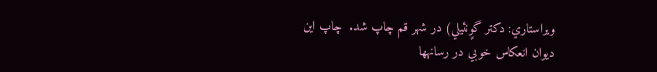ويراستاري: دکتر گوٍنئيلي) در شهر قم چاپ شد.  چاپ اين ديوان انعکاس خوبي در رسانهها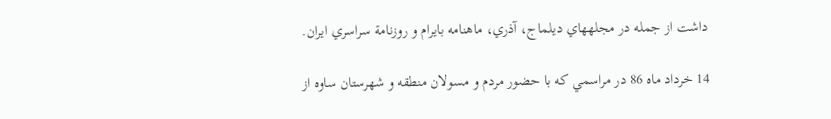داشت از جمله در مجلههاي ديلماج، آذري، ماهنامه بايرام و روزنامة سراسري ايران.

14 خرداد ماه 86 در مراسمي که با حضور مردم و مسولان منطقه و شهرستان ساوه از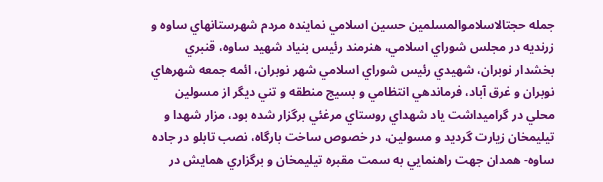جمله حجتالاسلاموالمسلمين حسين اسلامي نماينده مردم شهرستانهاي ساوه و زرنديه در مجلس شوراي اسلامي، هنرمند رئيس بنياد شهيد ساوه، قنبري بخشدار نوبران، شهيدي رئيس شوراي اسلامي شهر نوبران، ائمه جمعه شهرهاي نوبران و غرق آباد، فرماندهي انتظامي و بسيج منطقه و تني ديگر از مسولين محلي در گراميداشت ياد شهداي روستاي مرغئي برگزار شده بود، مزار شهدا و تيليمخان زيارت گرديد و مسولين، در خصوص ساخت بارگاه، نصب تابلو در جاده ساوه- همدان جهت راهنمايي به سمت مقبره تيليمخان و برگزاري همايش در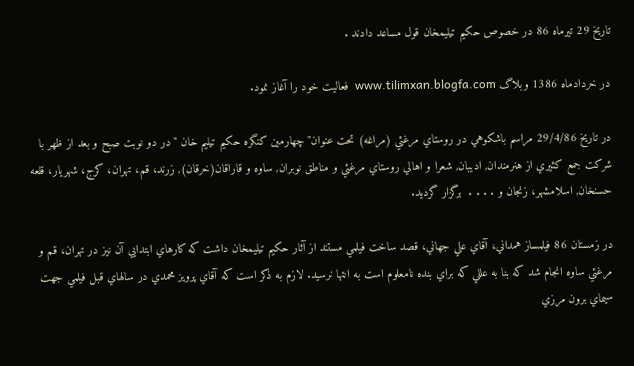تاريخ 29 تيرماه 86 در خصوص حکيم تيليمخان قول مساعد دادند .

در خردادماه 1386 وبلاگ www.tilimxan.blogfa.com  فعاليت خود را آغاز نمود.

در تاريخ 29/4/86 مراسم باشکوهي در روستاي مرغئي (مراغه) تحت عنوان"چهارمين کنگره حکيم تيليم خان "در دو نوبت صبح و بعد از ظهر با شرکت جمع کثيري از هنرمندان, اديبان, شعرا و اهالي روستاي مرغئي و مناطق نوبران, ساوه و قاراقان(خرقان), زرند، قم، تهران، کرج، شهريار، قلعه حسنخان, اسلامشهر، زنجان و . . . .  برگزار گرديد.

در زمستان 86 فيلمساز همداني، آقاي علي جهاني، قصد ساخت فيلمي مستند از آثار حکيم تيليمخان داشت که کارهاي ابتدايي آن نيز در تهران، قم و مرغئي ساوه انجام شد که بنا به عللي که براي بنده نامعلوم است به انتها نرسيد. لازم به ذکر است که آقاي پرويز محمدي در سالهاي قبل فيلمي جهت سيماي برون مرزي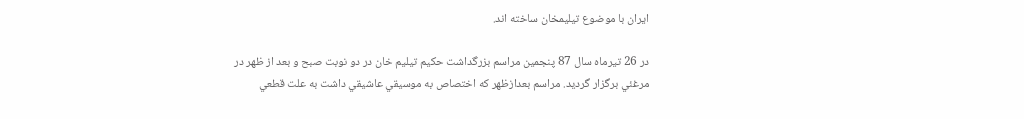ايران با موضوع تيليمخان ساخته اند.

در 26 تيرماه سال 87 پنجمين مراسم بزرگداشت حکيم تيليم خان در دو نوبت صبح و بعد از ظهر در مرغئي برگزار گرديد. مراسم بعدازظهر که اختصاص به موسيقي عاشيقي داشت به علت قطعي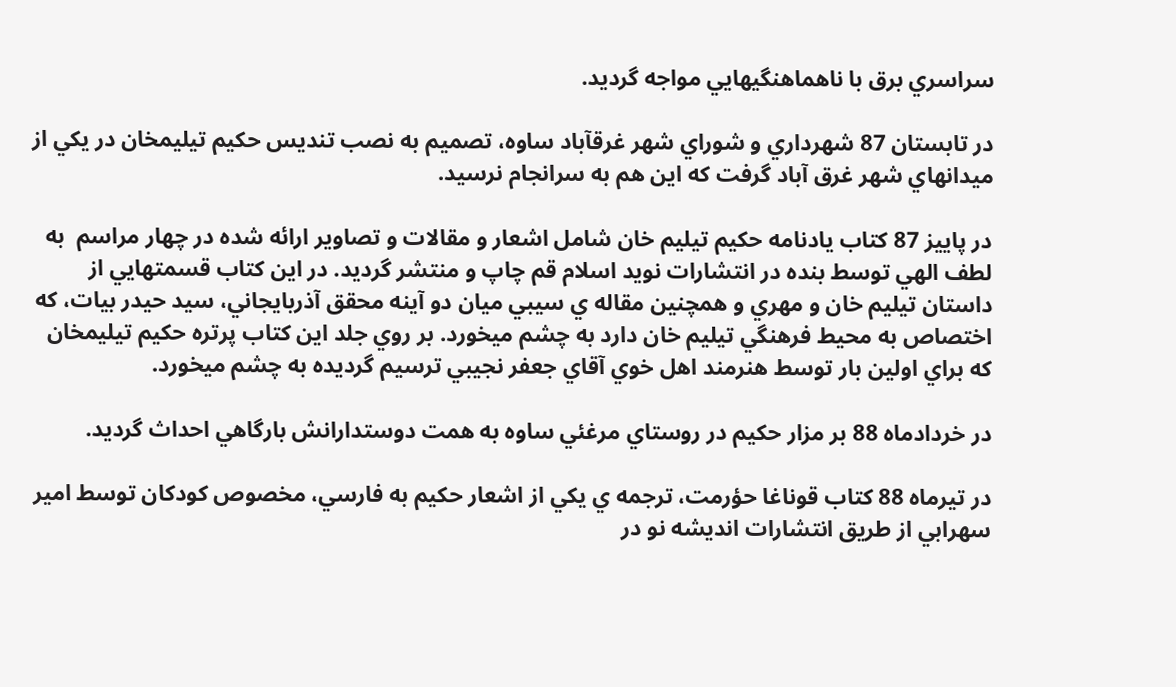سراسري برق با ناهماهنگيهايي مواجه گرديد.

در تابستان 87 شهرداري و شوراي شهر غرقآباد ساوه، تصميم به نصب تنديس حکيم تيليمخان در يکي از ميدانهاي شهر غرق آباد گرفت که اين هم به سرانجام نرسيد.

در پاييز 87 کتاب يادنامه حکيم تيليم خان شامل اشعار و مقالات و تصاوير ارائه شده در چهار مراسم  به لطف الهي توسط بنده در انتشارات نويد اسلام قم چاپ و منتشر گرديد. در اين کتاب قسمتهايي از داستان تيليم خان و مهري و همچنين مقاله ي سيبي ميان دو آينه محقق آذربايجاني، سيد حيدر بيات، که اختصاص به محيط فرهنگي تيليم خان دارد به چشم ميخورد. بر روي جلد اين کتاب پرتره حکيم تيليمخان که براي اولين بار توسط هنرمند اهل خوي آقاي جعفر نجيبي ترسيم گرديده به چشم ميخورد.

در خردادماه 88 بر مزار حکيم در روستاي مرغئي ساوه به همت دوستدارانش بارگاهي احداث گرديد.

در تيرماه 88 کتاب قوناغا حؤرمت، ترجمه ي يکي از اشعار حکيم به فارسي، مخصوص کودکان توسط امير سهرابي از طريق انتشارات انديشه نو در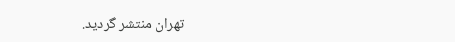تهران منتشر گرديد.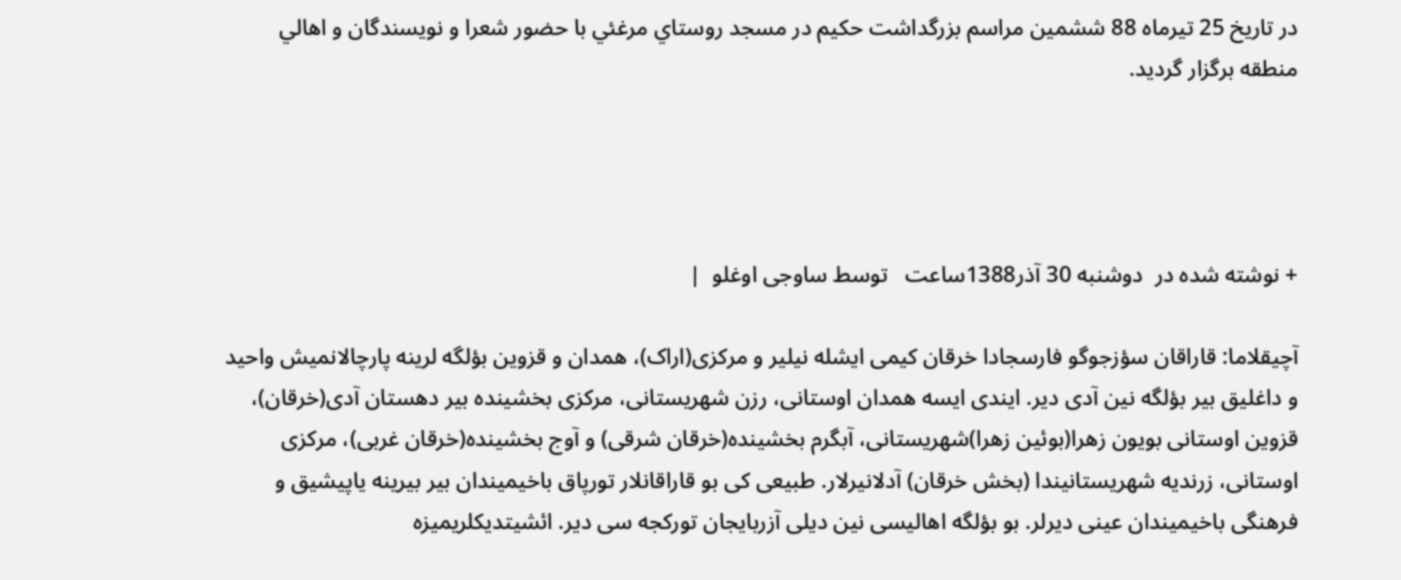در تاريخ 25 تيرماه 88 ششمين مراسم بزرگداشت حکيم در مسجد روستاي مرغئي با حضور شعرا و نويسندگان و اهالي منطقه برگزار گرديد.




+ نوشته شده در  دوشنبه 30 آذر1388ساعت   توسط ساوجی اوغلو  |

آچیقلاما: قاراقان سؤزجوگو فارسجادا خرقان کیمی ایشله نیلیر و مرکزی(اراک)، همدان و قزوین بؤلگه لرینه پارچالانمیش واحید و داغلیق بیر بؤلگه نین آدی دیر. ایندی ایسه همدان اوستانی، رزن شهریستانی، مرکزی بخشینده بیر دهستان آدی(خرقان)، قزوین اوستانی بویون زهرا(بوئین زهرا)شهریستانی، آبگرم بخشینده(خرقان شرقی) و آوج بخشینده(خرقان غربی)، مرکزی اوستانی، زرندیه شهریستانیندا (بخش خرقان) آدلانیرلار. طبیعی کی بو قاراقانلار تورپاق باخیمیندان بیر بیرینه یاپیشیق و فرهنگی باخیمیندان عینی دیرلر. بو بؤلگه اهالیسی نین دیلی آزربایجان تورکجه سی دیر. ائشیتدیکلریمیزه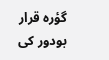گؤره قرار بودور کی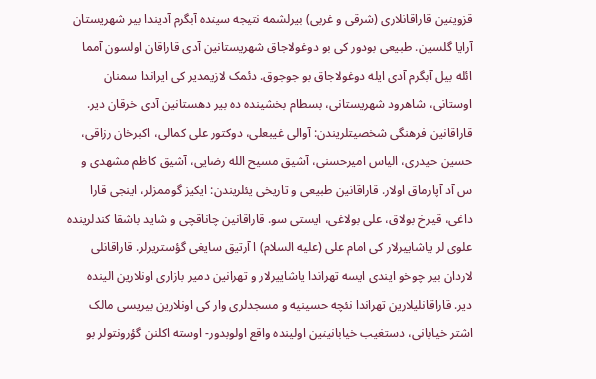قزوینین قاراقانلاری (شرقی و غربی) بیرلشمه نتیجه سینده آبگرم آدیندا بیر شهریستان آرایا گلسین. طبیعی بودور کی بو دوغولاجاق شهریستانین آدی قاراقان اولسون آمما ائله بیل آبگرم آدی ایله دوغولاجاق بو جوجوق. دئمک لازیمدیر کی ایراندا سمنان اوستانی، شاهرود شهریستانی، بسطام بخشینده ده بیر دهستانین آدی خرقان دیر. قاراقانین فرهنگی شخصیتلریندن: آوالی غیبعلی، دوکتور علی کمالی، اکبرخان رزاقی، حسین حیدری، الیاس امیرحسنی، آشیق مسیح الله رضایی، آشیق کاظم مشهدی و س آد آپارماق اولار. قاراقانین طبیعی و تاریخی یئلریندن: ایکیز گوممزلر، اینجی قارا داغی، قیرخ بولاق، علی بولاغی، ایستی سو. قاراقانین چاناقچی و شاید باشقا کندلرینده علوی لر یاشاییرلار کی امام علی (علیه السلام) ا آرتیق سایغی گؤستریرلر. قاراقانلی لاردان بیر چوخو ایندی ایسه تهراندا یاشاییرلار و تهرانین دمیر بازاری اونلارین الینده دیر. قاراقانلیلارین تهراندا نئچه حسینیه و مسجدلری وار کی اونلارین بیریسی مالک اشتر خیابانی، دستغیب خیابانینین اولینده واقع اولوبدور- اوسته اکلنن گؤرونتولر بو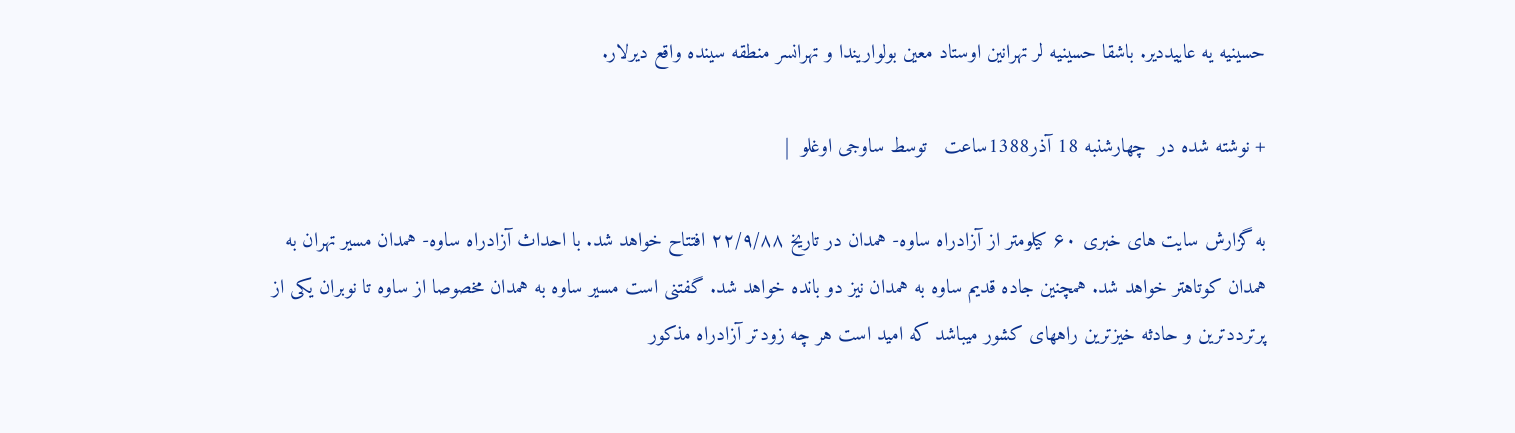حسینیه یه عاییددیر. باشقا حسینیه لر تهرانین اوستاد معین بولواریندا و تهرانسر منطقه سینده واقع دیرلار.

+ نوشته شده در  چهارشنبه 18 آذر1388ساعت   توسط ساوجی اوغلو  |

به گزارش سایت های خبری ۶۰ کیلومتر از آزادراه ساوه- همدان در تاریخ ۲۲/۹/۸۸ افتتاح خواهد شد. با احداث آزادراه ساوه- همدان مسیر تهران به همدان کوتاهتر خواهد شد. همچنین جاده قدیم ساوه به همدان نیز دو بانده خواهد شد. گفتنی است مسیر ساوه به همدان مخصوصا از ساوه تا نوبران یکی از پرترددترین و حادثه خیزترین راههای کشور میباشد که امید است هر چه زودتر آزادراه مذکور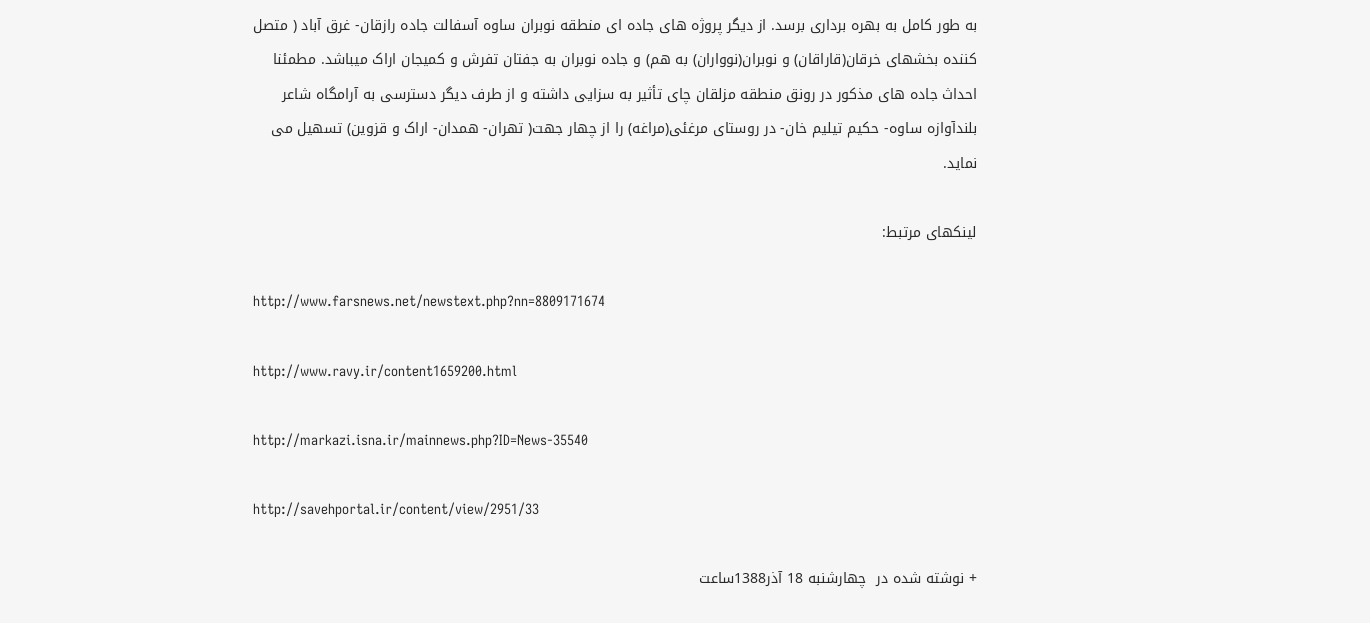به طور کامل به بهره برداری برسد. از دیگر پروژه های جاده ای منطقه نوبران ساوه آسفالت جاده رازقان- غرق آباد ( متصل کننده بخشهای خرقان(قاراقان) و نوبران(نوواران) به هم) و جاده نوبران به جفتان تفرش و کمیجان اراک میباشد. مطمئنا احداث جاده های مذکور در رونق منطقه مزلقان چای تأثیر به سزایی داشته و از طرف دیگر دسترسی به آرامگاه شاعر بلندآوازه ساوه- حکیم تیلیم خان- در روستای مرغئی(مراغه) را از چهار جهت( تهران- همدان- اراک و قزوین) تسهیل می نماید.

لینکهای مرتبط:

http://www.farsnews.net/newstext.php?nn=8809171674

http://www.ravy.ir/content1659200.html

http://markazi.isna.ir/mainnews.php?ID=News-35540

http://savehportal.ir/content/view/2951/33

+ نوشته شده در  چهارشنبه 18 آذر1388ساعت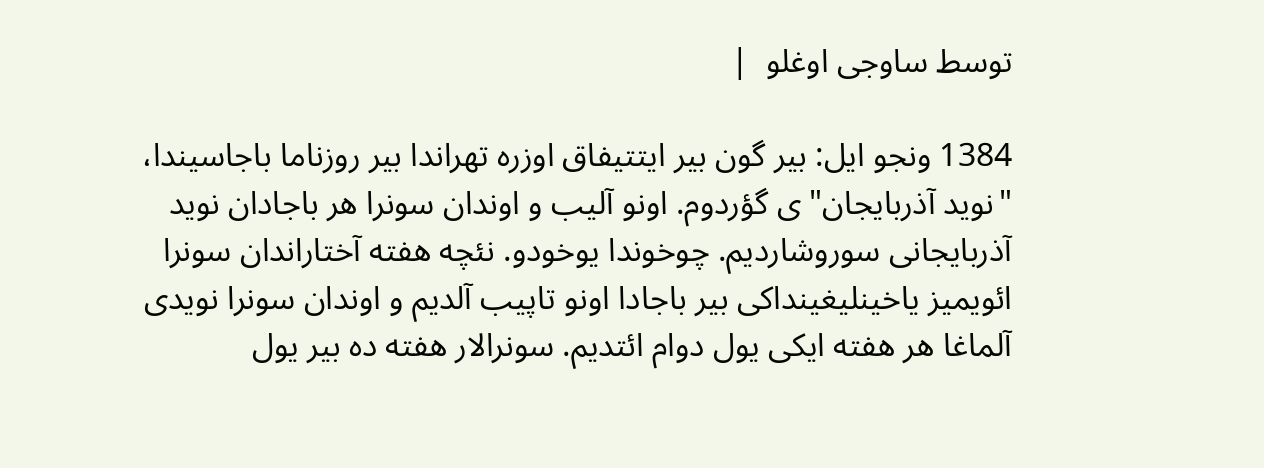توسط ساوجی اوغلو  |

1384 ونجو ایل: بیر گون بیر ایتتیفاق اوزره تهراندا بیر روزناما باجاسیندا، "نوید آذربایجان" ی گؤردوم. اونو آلیب و اوندان سونرا هر باجادان نوید آذربایجانی سوروشاردیم. چوخوندا یوخودو. نئچه هفته آختاراندان سونرا ائویمیز یاخینلیغینداکی بیر باجادا اونو تاپیب آلدیم و اوندان سونرا نویدی آلماغا هر هفته ایکی یول دوام ائتدیم. سونرالار هفته ده بیر یول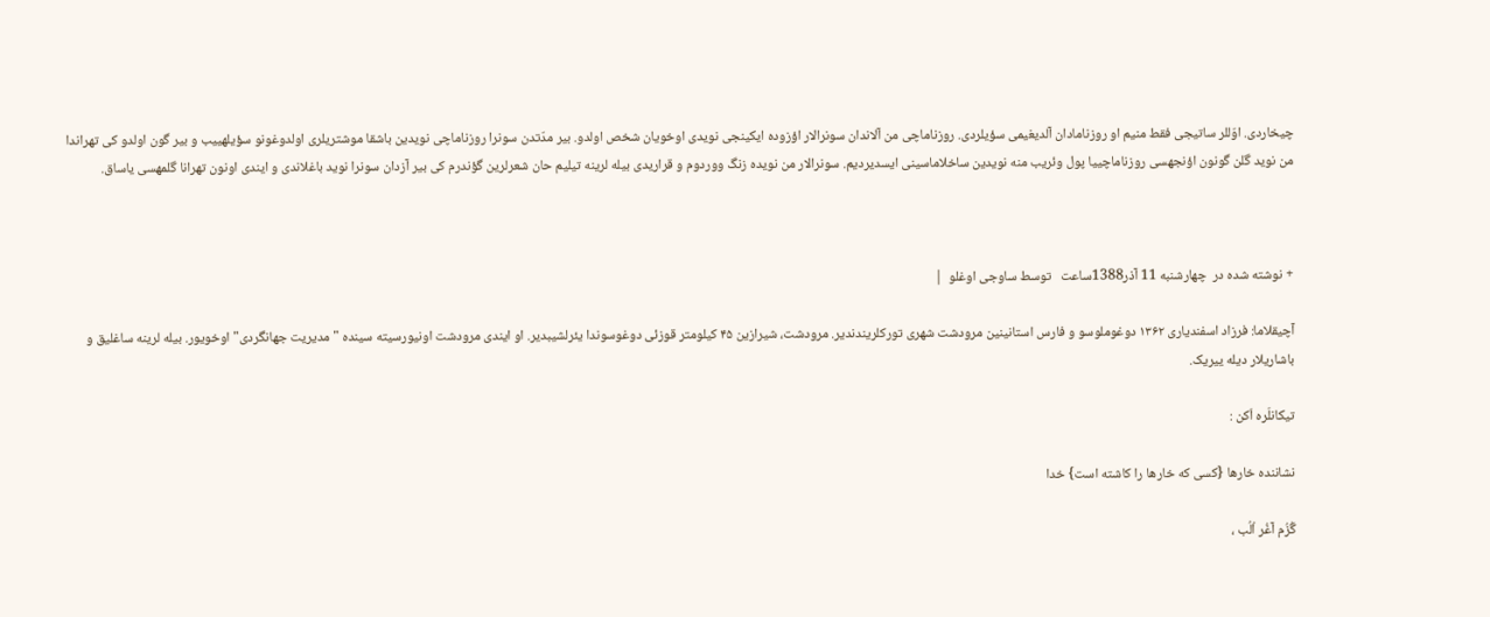چیخاردی. اوّللر ساتیجی فقط منیم او روزنامادان آلدیغیمی سؤیلردی. روزناماچی من آلاندان سونرالار اؤزوده ایکینجی نویدی اوخویان شخص اولدو. بیر مدّتدن سونرا روزناماچی نویدین باشقا موشتریلری اولدوغونو سؤیلهییب و بیر گون اولدو کی تهراندا من نوید گلن گونون اؤنجهسی روزناماچییا پول وئریب منه نویدین ساخلاماسینی ایسدیردیم. سونرالار من نویده زنگ ووردوم و قراریدی بیله لرینه تیلیم حان شعرلرین گؤندرم کی بیر آزدان سونرا نوید باغلاندی و ایندی اونون تهرانا گلمهسی یاساق.



+ نوشته شده در  چهارشنبه 11 آذر1388ساعت   توسط ساوجی اوغلو  |

آچیقلاما: فرزاد اسفندیاری ۱۳۶۲ دوغوملوسو و فارس استانینین مرودشت شهری تورکلریندندیر. مرودشت، شیرازین ۴۵ کیلومتر قوزئی دوغوسوندا یئرلشیبدیر. او ایندی مرودشت اونیورسیته سینده "مدیریت جهانگردی" اوخویور. بیله لرینه ساغلیق و باشاریلار دیله ییریک.

تیکانلَره اَکن :

نشاننده خارها {کسی که خارها را کاشته است} خدا

گُزُم آغُر اُلُب ،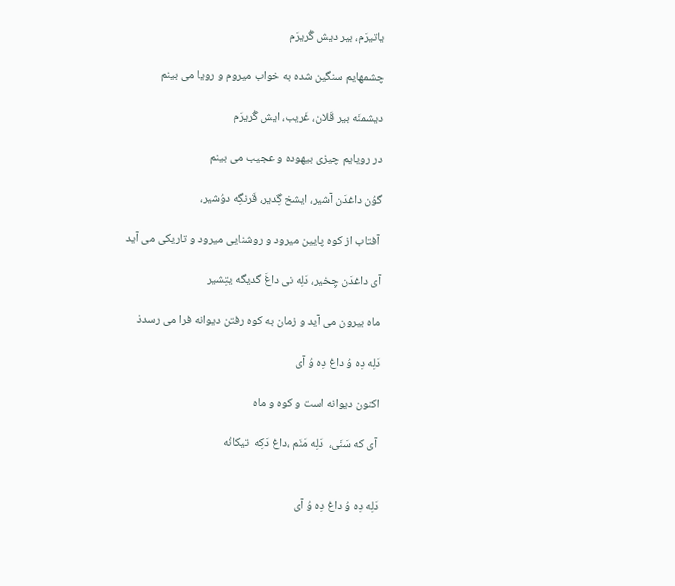یاتیرَم، بیر دیش گُریرَم

چشمهایم سنگین شده به خواب میروم و رویا می بینم

دیشمنَه بیر قَلان، غَریب، ایش گُریرَم

در رویایم چیزی بیهوده و عجیب می بینم

گوُن داغدَن آشیر، ایشخ گِدیر، قَرنگِه دوُشیر،

 آفتاب از کوه پایین میرود و روشنایی میرود و تاریکی می آید

آی داغدَن چِخیر، دَلِه نی داغَ گدیگه یتِشیر

ماه بیرون می آید و زمان به کوه رفتن دیوانه فرا می رسدذ

دَلِه دِه وُ داغ دِه وُ آی

اکنون دیوانه است و کوه و ماه

 آی که سَنَی،  دَلِه مَنَم ،داغ دَکِه  تیکانُه


دَلِه دِه وُ داغ دِه وُ آی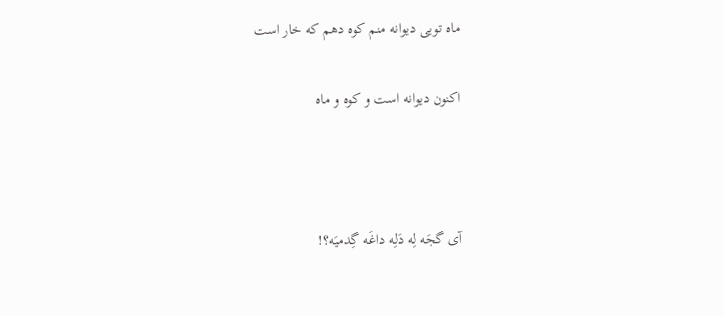ماه تویی دیوانه منم کوه دهم که خار است

اکنون دیوانه است و کوه و ماه



آی گجَه لِه دَلِه داغَه گِدمیَه؟!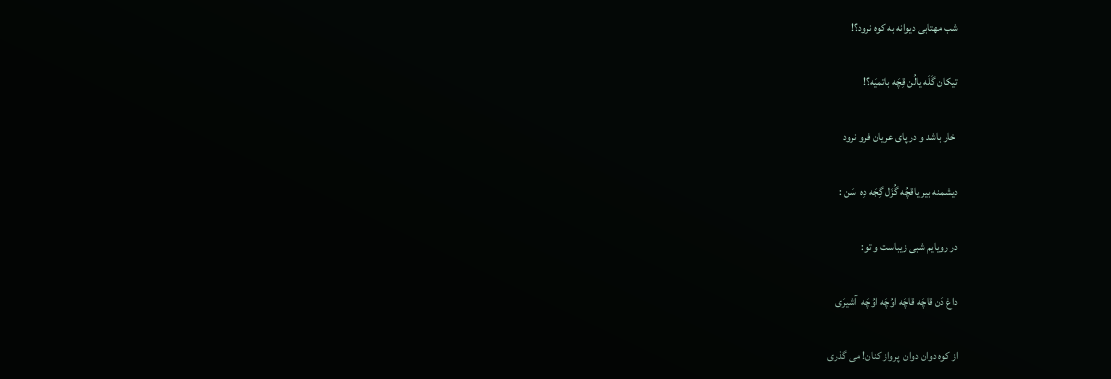شب مهتابی دیوانه به کوه نرود؟!

تیکان گَلَه یالُن قِچَه باتمیَه؟!

 خار باشد و در پای عریان فرو نرود

دیشمنه بیر یاقچُه گُزَل گِجَه دِه  سَن :

در رویایم شبی زیباست و تو:

داغ دَن قاچَه قاچَه اوُچَه اوُچَه  آشیرَی

از کوه دوان دوان  پرواز کنان! می گذری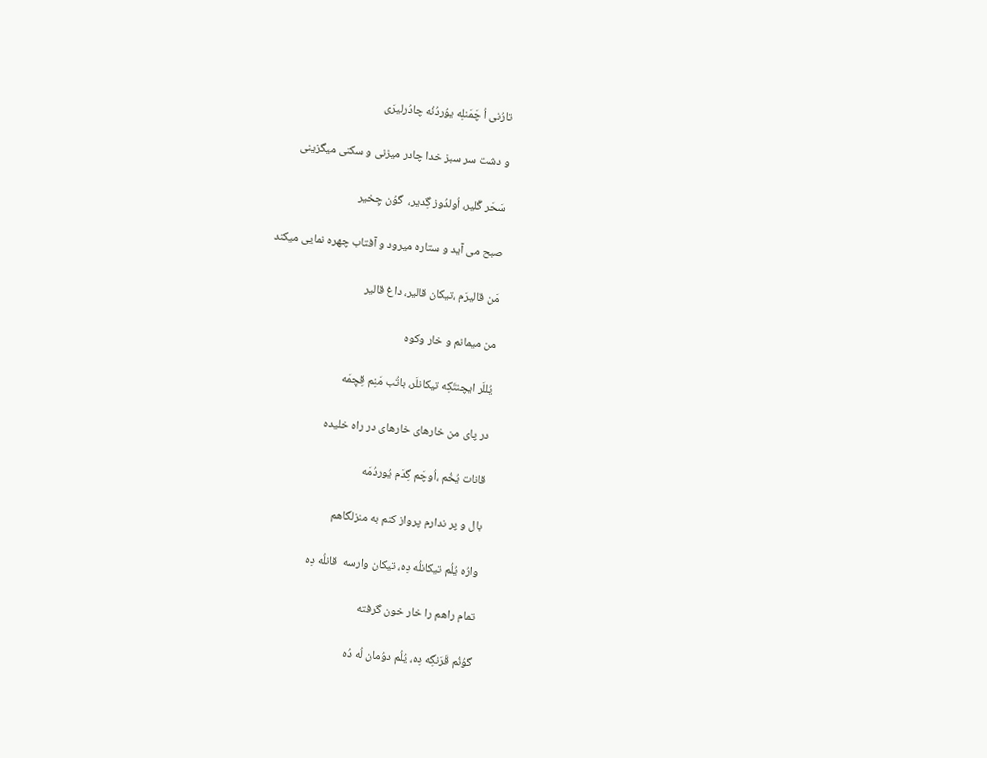تارُنی اُ چَمَنلِه یوُردُنُه چادُرلیرَی

و دشت سر سبز خدا چادر میزنی و سکنی میگزینی

سَحَر گَلیر، اُولدُوز گِدیر،  گوُن چِخیر

صبح می آید و ستاره میرود و آفتاب چهره نمایی میکند

مَن قالیرَم ،تیکان قالیر، داغ قالیر

من میمانم و خار وکوه

یُللَر ایچنتَکِه تیکانلَر، باتُب مَنِم قِچِمَه

در پای من خارهای خارهای در راه خلیده

قانات یُخُم ،اُوچَم گِدَم یُوردُمَه

بال و پر ندارم پرواز کنم به منزلگاهم

وارُه یُلُم تیکانلُه دِه، تیکان وارسه  قانلُه دِه

تمام راهم را خار خون گرفته

گوُنُم قَرَنگِه دِه، یُلُم دوُمان لُه دُه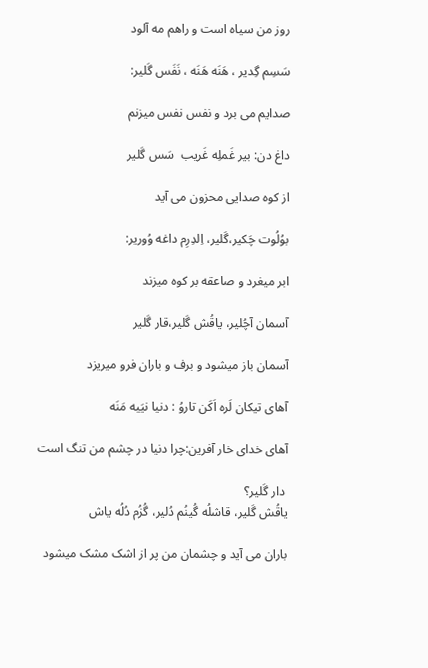روز من سیاه است و راهم مه آلود

سَسِم گِدیر ، هَنَه هَنَه ، نَفَس گَلیر:

صدایم می برد و نفس نفس میزنم

داغ دن: بیر غَملِه غَریب  سَس گَلیر

از کوه صدایی محزون می آید

بوُلُوت چَکیر،گَلیر، اِلدِرِم داغه وُوریر:

ابر میغرد و صاعقه بر کوه میزند

آسمان آچُلیر، یاقُش گَلیر،قار گَلیر

آسمان باز میشود و برف و باران فرو میریزد

آهای تیکان لَره اَکَن تاروُ : دنیا نیَیه مَنَه

آهای خدای خار آفرین:چرا دنیا در چشم من تنگ است

 دار گَلیر؟
یاقُش گَلیر، قاشلُه گُینُم دُلیر، گُزُم دُلُه یاش

باران می آید و چشمان من پر از اشک مشک میشود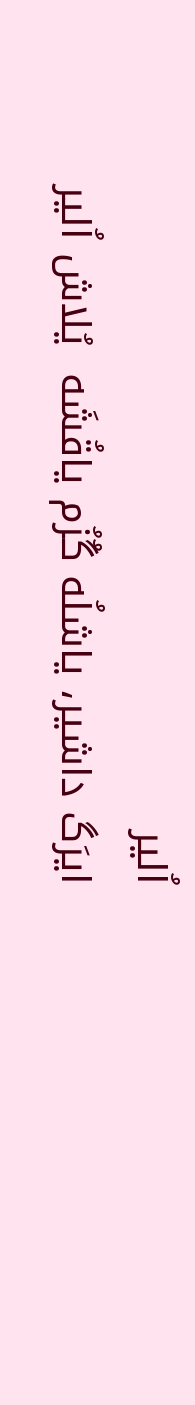اُلیر
ایرَگ داشیر، یاشلُه گُزُم یاقُشَه  یُلاش اُلیر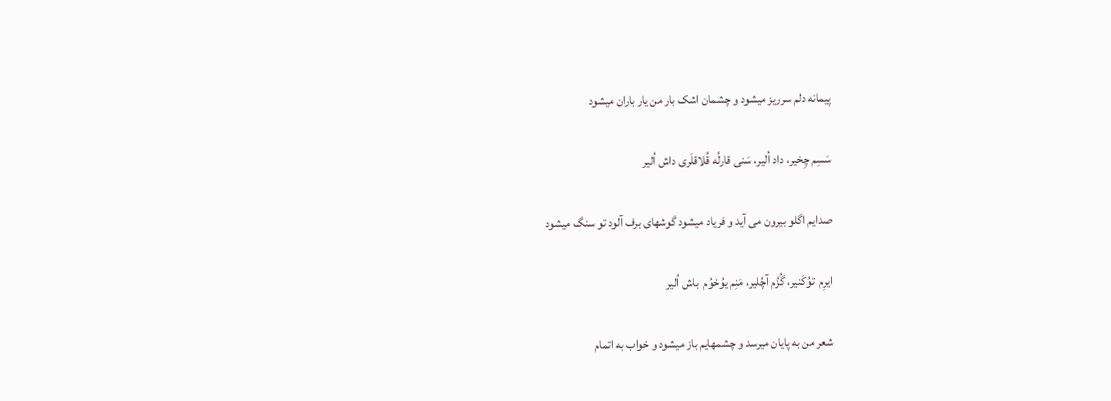پیمانه دلم سرریز میشود و چشمان اشک بار من یار باران میشود

سَسِم چِخیر، داد اُلیر، سَنی قارلُه قُلاقلَری داش اُلیر

صدایم اگلو بیرون می آید و فریاد میشود گوشهای برف آلود تو سنگ میشود

ایرِم  توُکَنیر، گُزُم آچُلیر، مَنِم یوُخوُم  باش اُلیر

شعر من به پایان میرسد و چشمهایم باز میشود و خواب به اتمام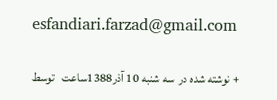esfandiari.farzad@gmail.com

+ نوشته شده در  سه شنبه 10 آذر1388ساعت   توسط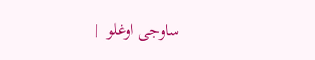ساوجی اوغلو  |